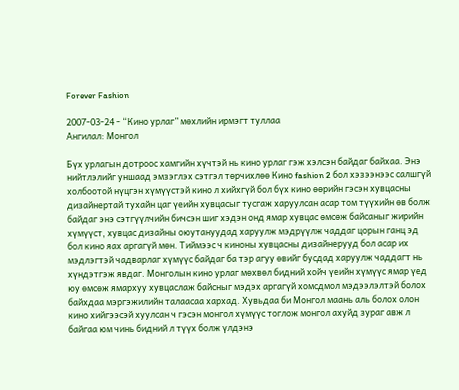Forever Fashion

2007-03-24 - “Кино урлаг” мөхлийн ирмэгт туллаа
Ангилал: Монгол

Бүх урлагын дотроос хамгийн хүчтэй нь кино урлаг гэж хэлсэн байдаг байхаа. Энэ нийтлэлийг уншаад эмзэглэх сэтгэл төрчихлөө Кино fashion 2 бол хэзээнээс салшгүй холбоотой нүцгэн хүмүүстэй кино л хийхгүй бол бүх кино өөрийн гэсэн хувцасны дизайнертай тухайн цаг үеийн хувцасыг тусгаж харуулсан асар том түүхийн өв болж байдаг энэ сэтгүүлчийн бичсэн шиг хэдэн онд ямар хувцас өмсөж байсаныг жирийн хүмүүст, хувцас дизайны оюутануудад харуулж мэдрүүлж чаддаг цорын ганц эд бол кино яах аргагүй мөн. Тиймээс ч киноны хувцасны дизайнерууд бол асар их мэдлэгтэй чадварлаг хүмүүс байдаг ба тэр агуу өвийг бусдад харуулж чаддагт нь хүндэтгэж явдаг. Монголын кино урлаг мөхвөл бидний хойч үеийн хүмүүс ямар үед юу өмсөж ямархуу хувцаслаж байсныг мэдэх аргагүй хомсдмол мэдээлэлтэй болох байхдаа мэргэжилийн талаасаа хархад. Хувьдаа би Монгол маань аль болох олон кино хийгээсэй хуулсан ч гэсэн монгол хүмүүс тоглож монгол ахуйд зураг авж л байгаа юм чинь бидний л түүх болж үлдэнэ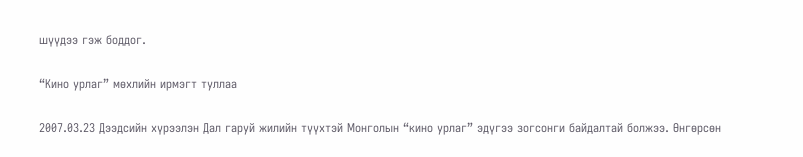шүүдээ гэж боддог.

“Кино урлаг” мөхлийн ирмэгт туллаа

2007.03.23 Дээдсийн хүрээлэн Дал гаруй жилийн түүхтэй Монголын “кино урлаг” эдүгээ зогсонги байдалтай болжээ. Өнгөрсөн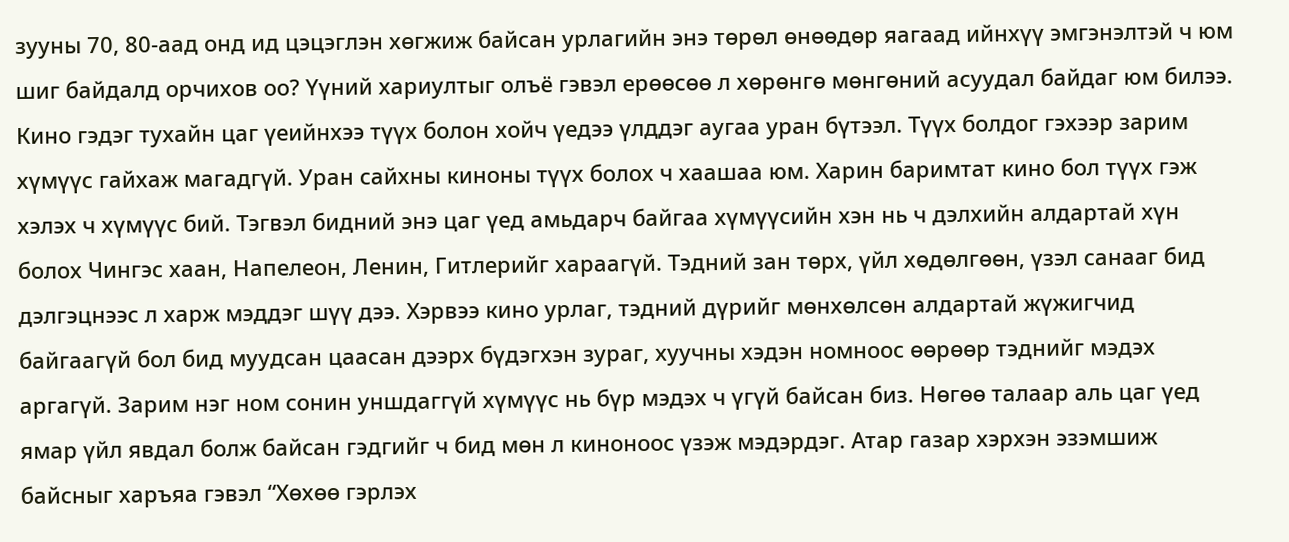зууны 70, 80-аад онд ид цэцэглэн хөгжиж байсан урлагийн энэ төрөл өнөөдөр яагаад ийнхүү эмгэнэлтэй ч юм шиг байдалд орчихов оо? Үүний хариултыг олъё гэвэл ерөөсөө л хөрөнгө мөнгөний асуудал байдаг юм билээ. Кино гэдэг тухайн цаг үеийнхээ түүх болон хойч үедээ үлддэг аугаа уран бүтээл. Түүх болдог гэхээр зарим хүмүүс гайхаж магадгүй. Уран сайхны киноны түүх болох ч хаашаа юм. Харин баримтат кино бол түүх гэж хэлэх ч хүмүүс бий. Тэгвэл бидний энэ цаг үед амьдарч байгаа хүмүүсийн хэн нь ч дэлхийн алдартай хүн болох Чингэс хаан, Напелеон, Ленин, Гитлерийг хараагүй. Тэдний зан төрх, үйл хөдөлгөөн, үзэл санааг бид дэлгэцнээс л харж мэддэг шүү дээ. Хэрвээ кино урлаг, тэдний дүрийг мөнхөлсөн алдартай жүжигчид байгаагүй бол бид муудсан цаасан дээрх бүдэгхэн зураг, хуучны хэдэн номноос өөрөөр тэднийг мэдэх аргагүй. Зарим нэг ном сонин уншдаггүй хүмүүс нь бүр мэдэх ч үгүй байсан биз. Нөгөө талаар аль цаг үед ямар үйл явдал болж байсан гэдгийг ч бид мөн л киноноос үзэж мэдэрдэг. Атар газар хэрхэн эзэмшиж байсныг харъяа гэвэл “Хөхөө гэрлэх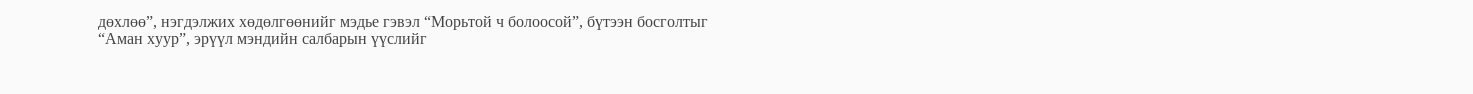дөхлөө”, нэгдэлжих хөдөлгөөнийг мэдье гэвэл “Морьтой ч болоосой”, бүтээн босголтыг “Аман хуур”, эрүүл мэндийн салбарын үүслийг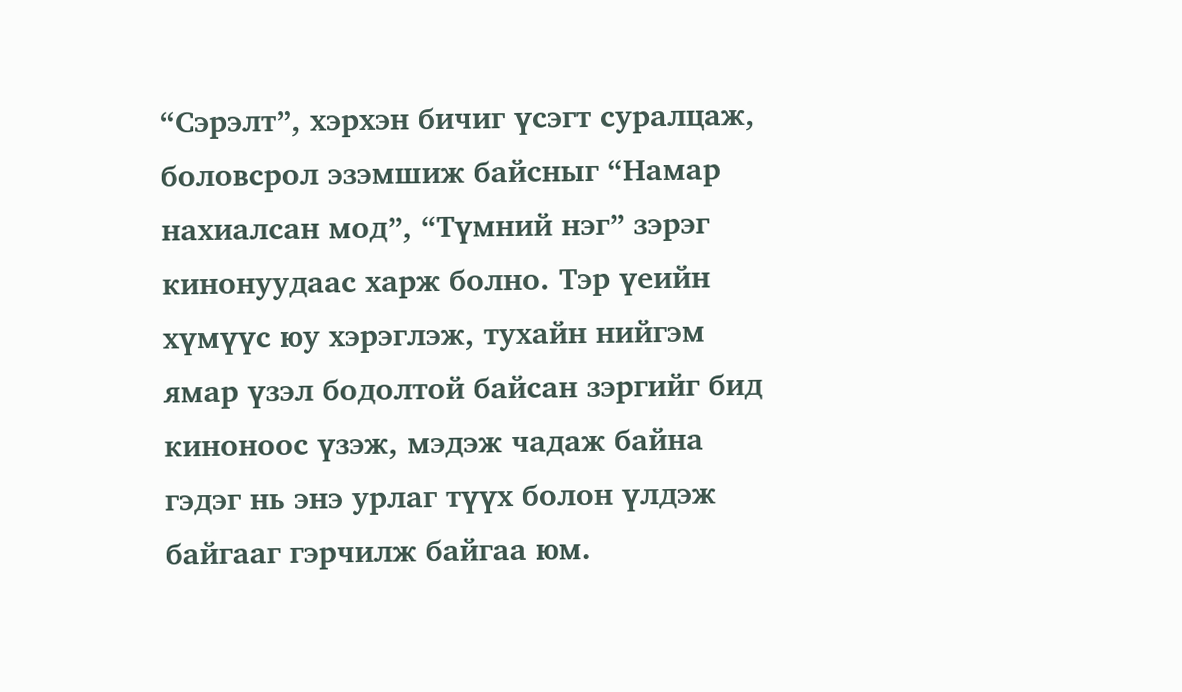“Сэрэлт”, хэрхэн бичиг үсэгт суралцаж, боловсрол эзэмшиж байсныг “Намар нахиалсан мод”, “Түмний нэг” зэрэг кинонуудаас харж болно. Тэр үеийн хүмүүс юу хэрэглэж, тухайн нийгэм ямар үзэл бодолтой байсан зэргийг бид киноноос үзэж, мэдэж чадаж байна гэдэг нь энэ урлаг түүх болон үлдэж байгааг гэрчилж байгаа юм.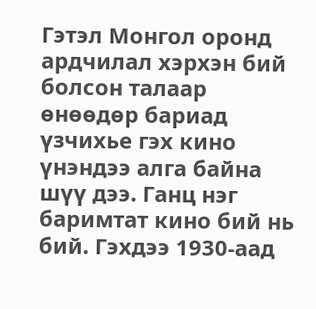Гэтэл Монгол оронд ардчилал хэрхэн бий болсон талаар өнөөдөр бариад үзчихье гэх кино үнэндээ алга байна шүү дээ. Ганц нэг баримтат кино бий нь бий. Гэхдээ 1930-аад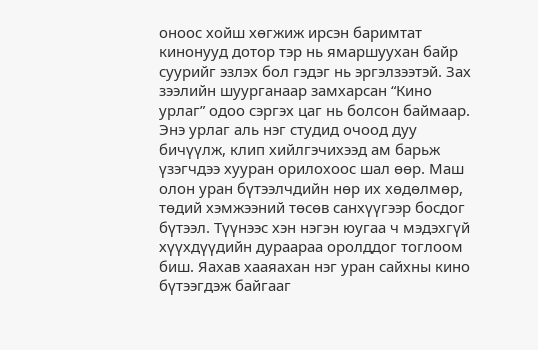оноос хойш хөгжиж ирсэн баримтат кинонууд дотор тэр нь ямаршуухан байр суурийг эзлэх бол гэдэг нь эргэлзээтэй. Зах зээлийн шуурганаар замхарсан “Кино урлаг” одоо сэргэх цаг нь болсон баймаар. Энэ урлаг аль нэг студид очоод дуу бичүүлж, клип хийлгэчихээд ам барьж үзэгчдээ хууран орилохоос шал өөр. Маш олон уран бүтээлчдийн нөр их хөдөлмөр, төдий хэмжээний төсөв санхүүгээр босдог бүтээл. Түүнээс хэн нэгэн юугаа ч мэдэхгүй хүүхдүүдийн дураараа оролддог тоглоом биш. Яахав хааяахан нэг уран сайхны кино бүтээгдэж байгааг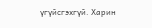үгүйсгэхгүй. Харин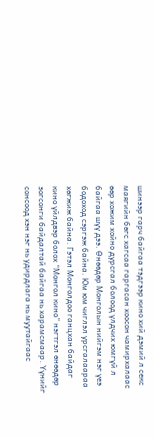шинээр гарч байгаа тэдгээр кино хий дэмий л секс маягийн бөгс хагсаа гаргасан хоосон чамирхалаас өөр хожим хойно дурсгал болоод үлдчих юмгүй л байгаа шүү дээ. Өнөөдөр Монголын нийгэм нэг үеэ бодоход сэргэж байна. Юм юм чиглэл урсгалаараа хөгжиж байна. Гэтэл Монголдоо ганцхан байдаг кино үйлдвэр болох “Монгол кино” нэгтгэл өнөөдөр зогсонги байдалтай байгаа нь харамсмаар. Үүнийг сонсоод хэн нэг нь удирдлага нь муутайгаас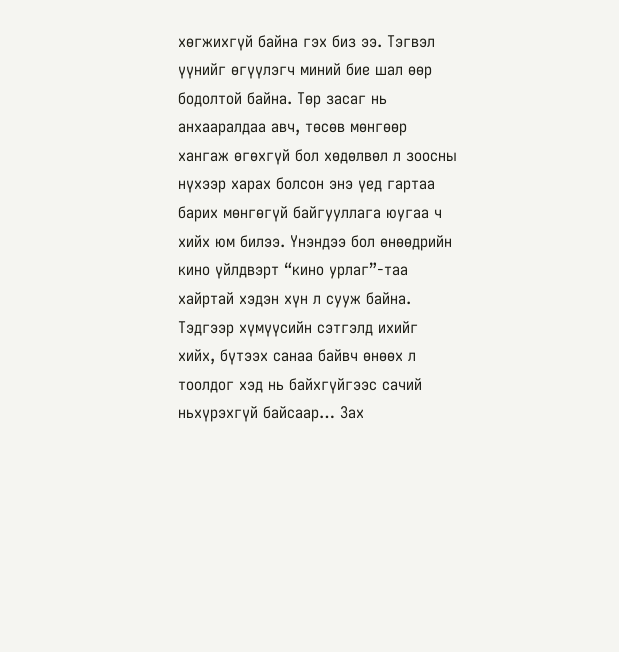хөгжихгүй байна гэх биз ээ. Тэгвэл үүнийг өгүүлэгч миний бие шал өөр бодолтой байна. Төр засаг нь анхааралдаа авч, төсөв мөнгөөр хангаж өгөхгүй бол хөдөлвөл л зоосны нүхээр харах болсон энэ үед гартаа барих мөнгөгүй байгууллага юугаа ч хийх юм билээ. Үнэндээ бол өнөөдрийн кино үйлдвэрт “кино урлаг”-таа хайртай хэдэн хүн л сууж байна. Тэдгээр хүмүүсийн сэтгэлд ихийг хийх, бүтээх санаа байвч өнөөх л тоолдог хэд нь байхгүйгээс сачий ньхүрэхгүй байсаар… Зах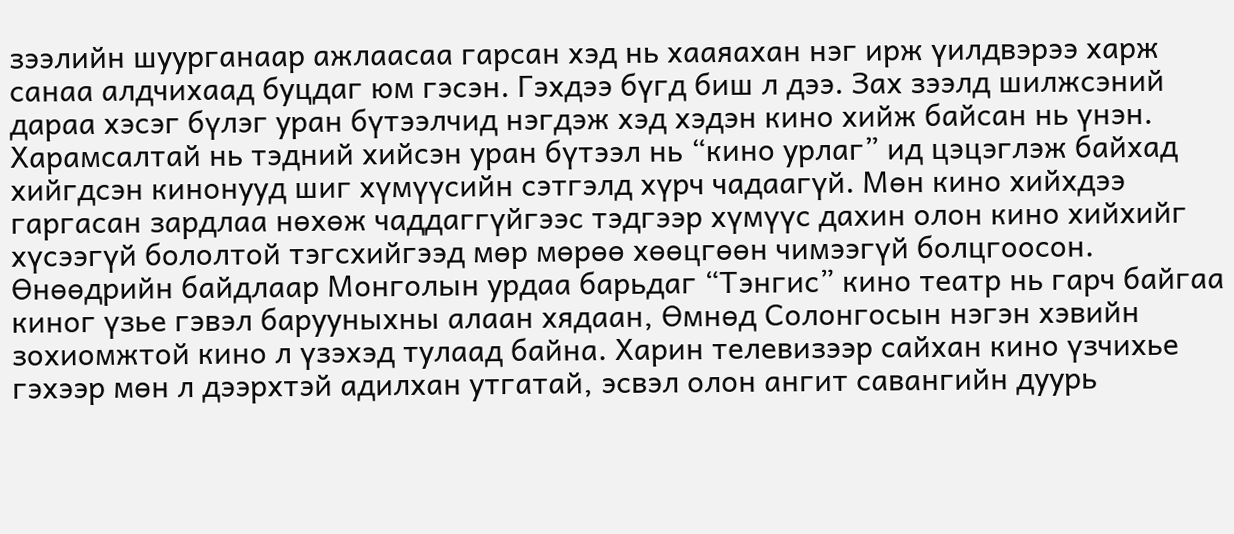зээлийн шуурганаар ажлаасаа гарсан хэд нь хааяахан нэг ирж үилдвэрээ харж санаа алдчихаад буцдаг юм гэсэн. Гэхдээ бүгд биш л дээ. Зах зээлд шилжсэний дараа хэсэг бүлэг уран бүтээлчид нэгдэж хэд хэдэн кино хийж байсан нь үнэн. Харамсалтай нь тэдний хийсэн уран бүтээл нь “кино урлаг” ид цэцэглэж байхад хийгдсэн кинонууд шиг хүмүүсийн сэтгэлд хүрч чадаагүй. Мөн кино хийхдээ гаргасан зардлаа нөхөж чаддаггүйгээс тэдгээр хүмүүс дахин олон кино хийхийг хүсээгүй бололтой тэгсхийгээд мөр мөрөө хөөцгөөн чимээгүй болцгоосон. Өнөөдрийн байдлаар Монголын урдаа барьдаг “Тэнгис” кино театр нь гарч байгаа киног үзье гэвэл барууныхны алаан хядаан, Өмнөд Солонгосын нэгэн хэвийн зохиомжтой кино л үзэхэд тулаад байна. Харин телевизээр сайхан кино үзчихье гэхээр мөн л дээрхтэй адилхан утгатай, эсвэл олон ангит савангийн дуурь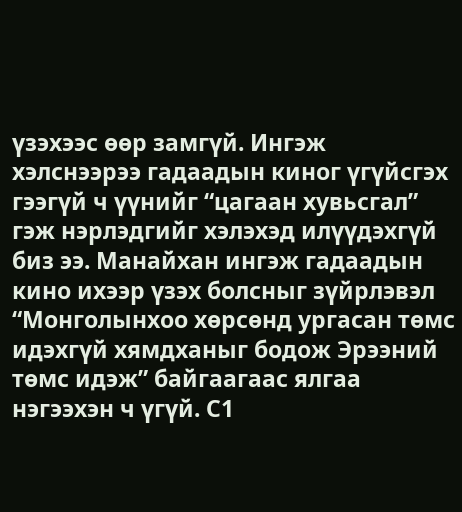үзэхээс өөр замгүй. Ингэж хэлснээрээ гадаадын киног үгүйсгэх гээгүй ч үүнийг “цагаан хувьсгал” гэж нэрлэдгийг хэлэхэд илүүдэхгүй биз ээ. Манайхан ингэж гадаадын кино ихээр үзэх болсныг зүйрлэвэл “Монголынхоо хөрсөнд ургасан төмс идэхгүй хямдханыг бодож Эрээний төмс идэж” байгаагаас ялгаа нэгээхэн ч үгүй. С1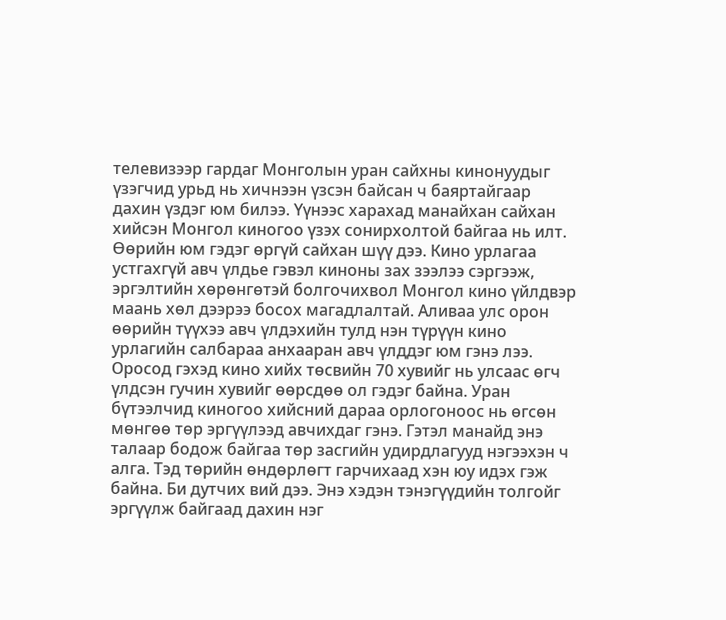телевизээр гардаг Монголын уран сайхны кинонуудыг үзэгчид урьд нь хичнээн үзсэн байсан ч баяртайгаар дахин үздэг юм билээ. Үүнээс харахад манайхан сайхан хийсэн Монгол киногоо үзэх сонирхолтой байгаа нь илт. Өөрийн юм гэдэг өргүй сайхан шүү дээ. Кино урлагаа устгахгүй авч үлдье гэвэл киноны зах зээлээ сэргээж, эргэлтийн хөрөнгөтэй болгочихвол Монгол кино үйлдвэр маань хөл дээрээ босох магадлалтай. Аливаа улс орон өөрийн түүхээ авч үлдэхийн тулд нэн түрүүн кино урлагийн салбараа анхааран авч үлддэг юм гэнэ лээ. Оросод гэхэд кино хийх төсвийн 70 хувийг нь улсаас өгч үлдсэн гучин хувийг өөрсдөө ол гэдэг байна. Уран бүтээлчид киногоо хийсний дараа орлогоноос нь өгсөн мөнгөө төр эргүүлээд авчихдаг гэнэ. Гэтэл манайд энэ талаар бодож байгаа төр засгийн удирдлагууд нэгээхэн ч алга. Тэд төрийн өндөрлөгт гарчихаад хэн юу идэх гэж байна. Би дутчих вий дээ. Энэ хэдэн тэнэгүүдийн толгойг эргүүлж байгаад дахин нэг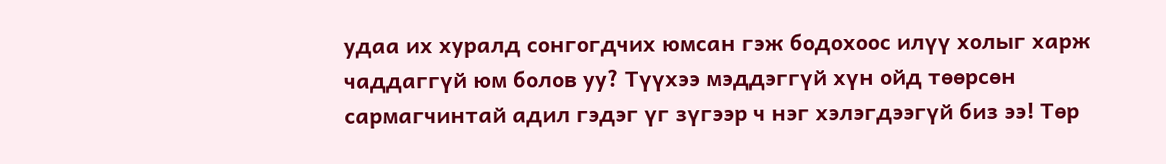удаа их хуралд сонгогдчих юмсан гэж бодохоос илүү холыг харж чаддаггүй юм болов уу? Түүхээ мэддэггүй хүн ойд төөрсөн сармагчинтай адил гэдэг үг зүгээр ч нэг хэлэгдээгүй биз ээ! Төр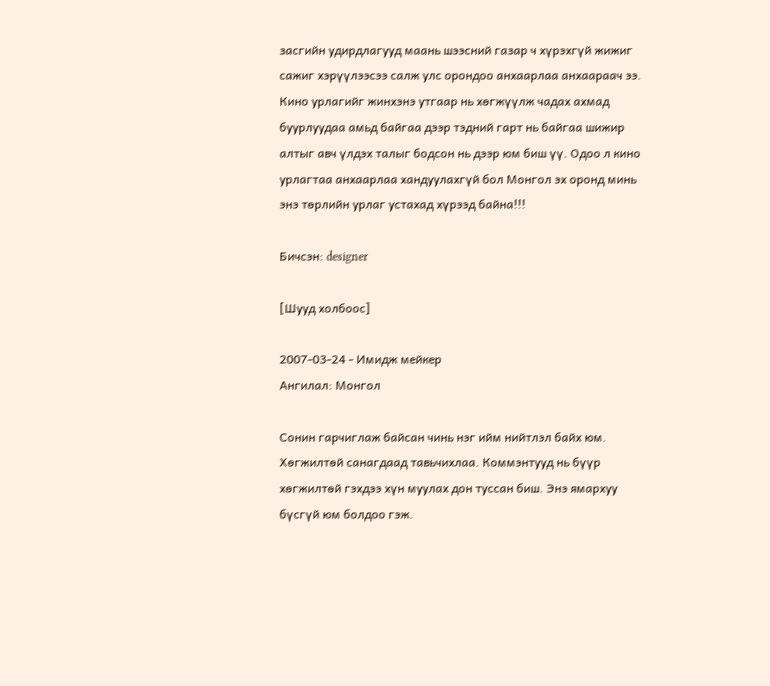засгийн удирдлагууд маань шээсний газар ч хүрэхгүй жижиг сажиг хэрүүлээсээ салж улс орондоо анхаарлаа анхаараач ээ. Кино урлагийг жинхэнэ утгаар нь хөгжүүлж чадах ахмад буурлуудаа амьд байгаа дээр тэдний гарт нь байгаа шижир алтыг авч үлдэх талыг бодсон нь дээр юм биш үү. Одоо л кино урлагтаа анхаарлаа хандуулахгүй бол Монгол эх оронд минь энэ төрлийн урлаг устахад хүрээд байна!!!

Бичсэн: designer

[Шууд холбоос]

2007-03-24 - Имидж мейкер
Ангилал: Монгол

Сонин гарчиглаж байсан чинь нэг ийм нийтлэл байх юм. Хөгжилтөй санагдаад тавьчихлаа. Коммэнтууд нь бүүр хөгжилтөй гэхдээ хүн муулах дон туссан биш. Энэ ямархуу бүсгүй юм болдоо гэж.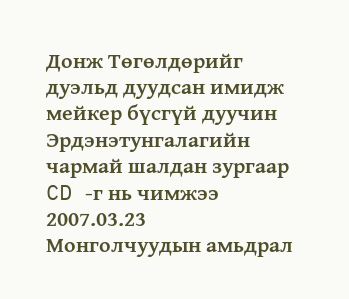Донж Төгөлдөрийг дуэльд дуудсан имидж мейкер бүсгүй дуучин Эрдэнэтунгалагийн чармай шалдан зургаар CD -г нь чимжээ 2007.03.23 Монголчуудын амьдрал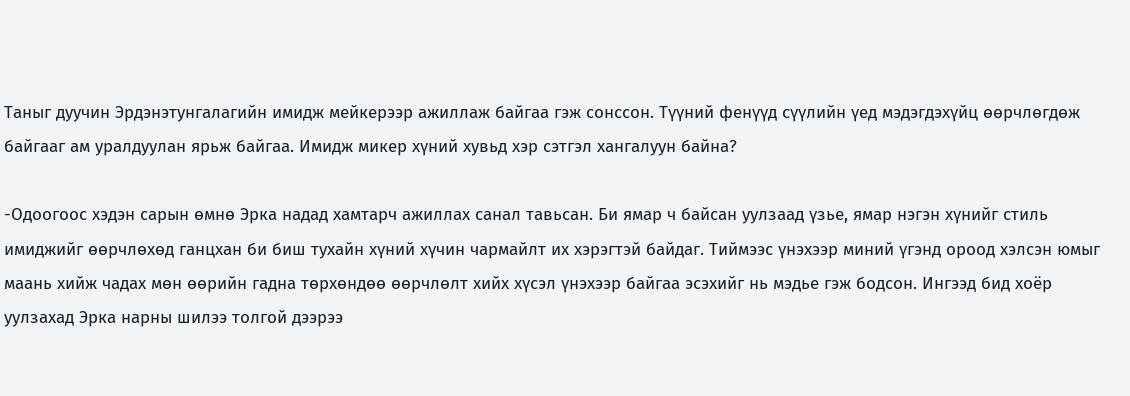Таныг дуучин Эрдэнэтунгалагийн имидж мейкерээр ажиллаж байгаа гэж сонссон. Түүний фенүүд сүүлийн үед мэдэгдэхүйц өөрчлөгдөж байгааг ам уралдуулан ярьж байгаа. Имидж микер хүний хувьд хэр сэтгэл хангалуун байна?

-Одоогоос хэдэн сарын өмнө Эрка надад хамтарч ажиллах санал тавьсан. Би ямар ч байсан уулзаад үзье, ямар нэгэн хүнийг стиль имиджийг өөрчлөхөд ганцхан би биш тухайн хүний хүчин чармайлт их хэрэгтэй байдаг. Тиймээс үнэхээр миний үгэнд ороод хэлсэн юмыг маань хийж чадах мөн өөрийн гадна төрхөндөө өөрчлөлт хийх хүсэл үнэхээр байгаа эсэхийг нь мэдье гэж бодсон. Ингээд бид хоёр уулзахад Эрка нарны шилээ толгой дээрээ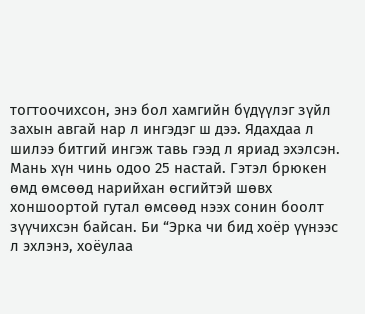тогтоочихсон, энэ бол хамгийн бүдүүлэг зүйл захын авгай нар л ингэдэг ш дээ. Ядахдаа л шилээ битгий ингэж тавь гээд л яриад эхэлсэн. Мань хүн чинь одоо 25 настай. Гэтэл брюкен өмд өмсөөд нарийхан өсгийтэй шөвх хоншоортой гутал өмсөөд нээх сонин боолт зүүчихсэн байсан. Би “Эрка чи бид хоёр үүнээс л эхлэнэ, хоёулаа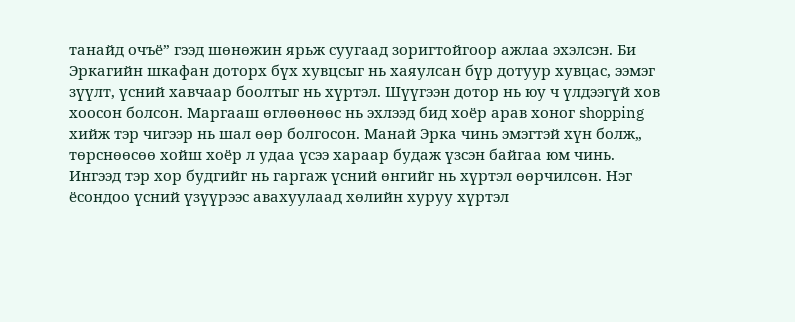танайд очъё” гээд шөнөжин ярьж суугаад зоригтойгоор ажлаа эхэлсэн. Би Эркагийн шкафан доторх бүх хувцсыг нь хаяулсан бүр дотуур хувцас, ээмэг зүүлт, үсний хавчаар боолтыг нь хүртэл. Шүүгээн дотор нь юу ч үлдээгүй хов хоосон болсон. Маргааш өглөөнөөс нь эхлээд бид хоёр арав хоног shopping хийж тэр чигээр нь шал өөр болгосон. Манай Эрка чинь эмэгтэй хүн болж„ төрснөөсөө хойш хоёр л удаа үсээ хараар будаж үзсэн байгаа юм чинь. Ингээд тэр хор будгийг нь гаргаж үсний өнгийг нь хүртэл өөрчилсөн. Нэг ёсондоо үсний үзүүрээс авахуулаад хөлийн хуруу хүртэл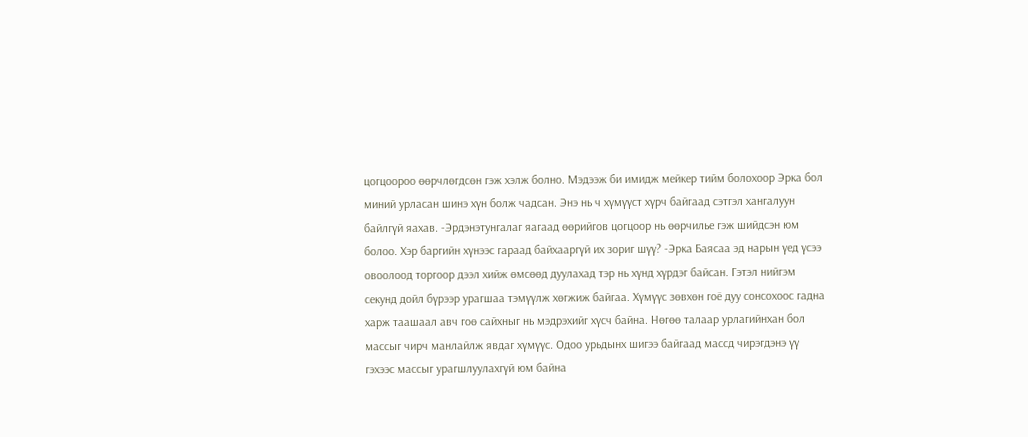цогцоороо өөрчлөгдсөн гэж хэлж болно. Мэдээж би имидж мейкер тийм болохоор Эрка бол миний урласан шинэ хүн болж чадсан. Энэ нь ч хүмүүст хүрч байгаад сэтгэл хангалуун байлгүй яахав. -Эрдэнэтунгалаг яагаад өөрийгов цогцоор нь өөрчилье гэж шийдсэн юм болоо. Хэр баргийн хүнээс гараад байхааргүй их зориг шүү? -Эрка Баясаа эд нарын үед үсээ овоолоод торгоор дээл хийж өмсөөд дуулахад тэр нь хүнд хүрдэг байсан. Гэтэл нийгэм секунд дойл бүрээр урагшаа тэмүүлж хөгжиж байгаа. Хүмүүс зөвхөн гоё дуу сонсохоос гадна харж таашаал авч гоө сайхныг нь мэдрэхийг хүсч байна. Нөгөө талаар урлагийнхан бол массыг чирч манлайлж явдаг хүмүүс. Одоо урьдынх шигээ байгаад массд чирэгдэнэ үү гэхээс массыг урагшлуулахгүй юм байна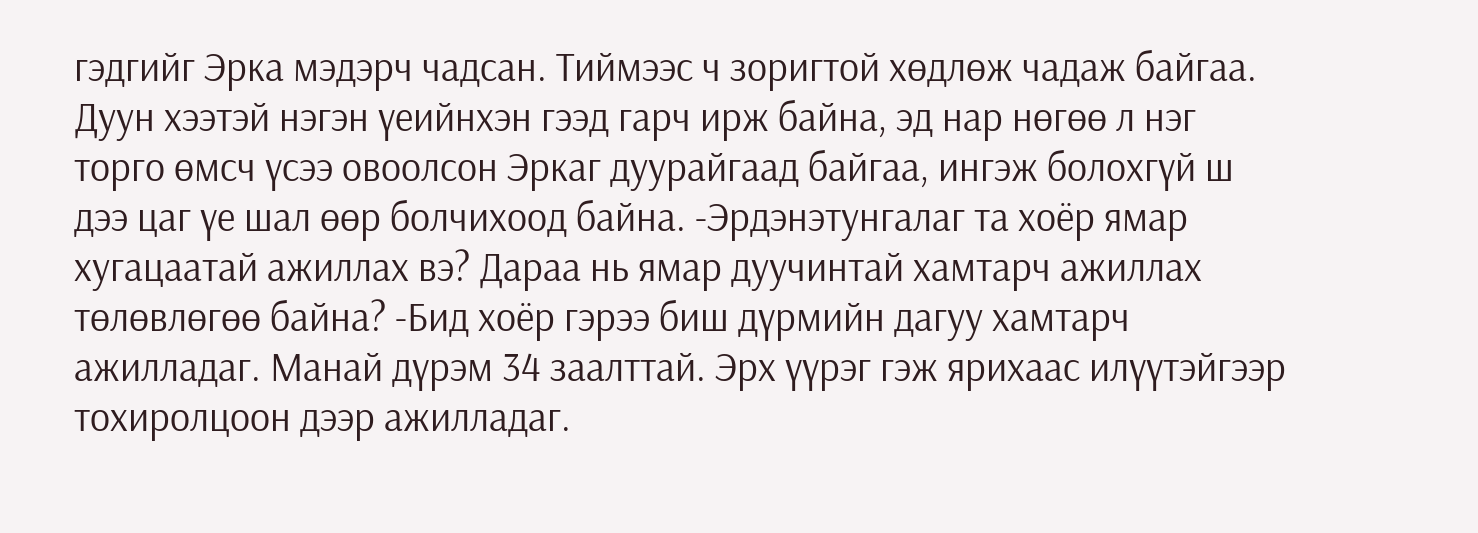гэдгийг Эрка мэдэрч чадсан. Тиймээс ч зоригтой хөдлөж чадаж байгаа. Дуун хээтэй нэгэн үеийнхэн гээд гарч ирж байна, эд нар нөгөө л нэг торго өмсч үсээ овоолсон Эркаг дуурайгаад байгаа, ингэж болохгүй ш дээ цаг үе шал өөр болчихоод байна. -Эрдэнэтунгалаг та хоёр ямар хугацаатай ажиллах вэ? Дараа нь ямар дуучинтай хамтарч ажиллах төлөвлөгөө байна? -Бид хоёр гэрээ биш дүрмийн дагуу хамтарч ажилладаг. Манай дүрэм 34 заалттай. Эрх үүрэг гэж ярихаас илүүтэйгээр тохиролцоон дээр ажилладаг.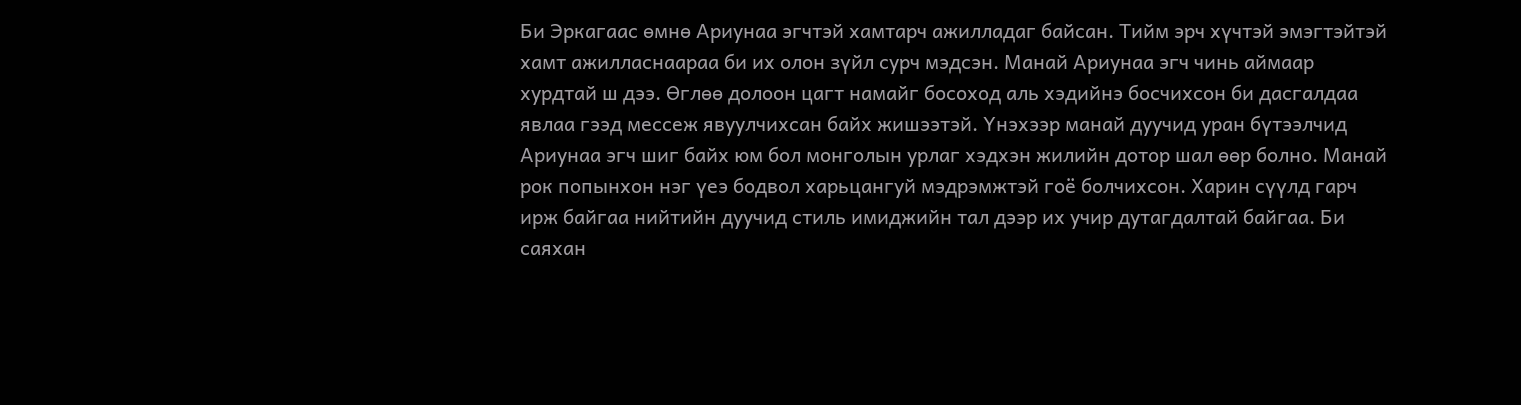Би Эркагаас өмнө Ариунаа эгчтэй хамтарч ажилладаг байсан. Тийм эрч хүчтэй эмэгтэйтэй хамт ажилласнаараа би их олон зүйл сурч мэдсэн. Манай Ариунаа эгч чинь аймаар хурдтай ш дээ. Өглөө долоон цагт намайг босоход аль хэдийнэ босчихсон би дасгалдаа явлаа гээд мессеж явуулчихсан байх жишээтэй. Үнэхээр манай дуучид уран бүтээлчид Ариунаа эгч шиг байх юм бол монголын урлаг хэдхэн жилийн дотор шал өөр болно. Манай рок попынхон нэг үеэ бодвол харьцангуй мэдрэмжтэй гоё болчихсон. Харин сүүлд гарч ирж байгаа нийтийн дуучид стиль имиджийн тал дээр их учир дутагдалтай байгаа. Би саяхан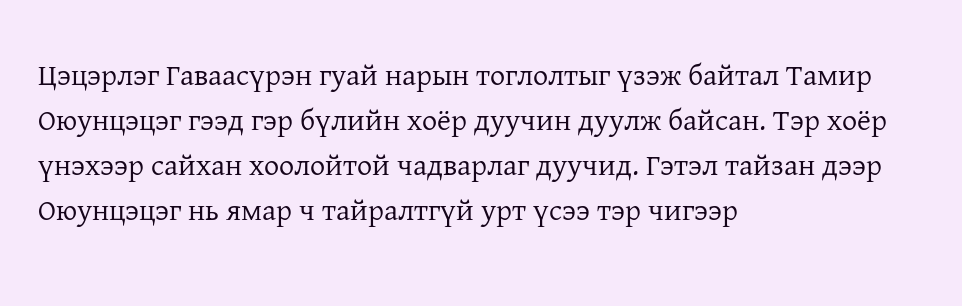Цэцэрлэг Гаваасүрэн гуай нарын тоглолтыг үзэж байтал Тамир Оюунцэцэг гээд гэр бүлийн хоёр дуучин дуулж байсан. Тэр хоёр үнэхээр сайхан хоолойтой чадварлаг дуучид. Гэтэл тайзан дээр Оюунцэцэг нь ямар ч тайралтгүй урт үсээ тэр чигээр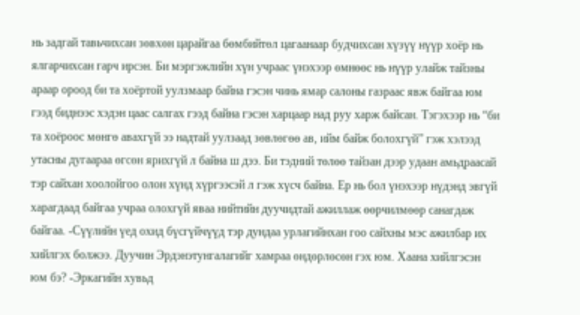нь задгай тавьчихсан зөвхөн царайгаа бөмбийтөл цагаанаар будчихсан хүзүү нүүр хоёр нь ялгарчихсан гарч ирсэн. Би мэргэжлийн хүн учраас үнэхээр өмнөөс нь нүүр улайж тайзны араар ороод би та хоёртой уулзмаар байна гэсэн чинь ямар салоны газраас явж байгаа юм гээд биднээс хэдэн цаас салгах гээд байна гэсэн харцаар над руу харж байсан. Тэгэхээр нь “би та хоёроос мөнгө авахгүй ээ надтай уулзаад зөвлөгөө ав, ийм байж болохгүй” гэж хэлээд утасны дугаараа өгсөн ярихгүй л байна ш дээ. Би тэдний төлөө тайзан дээр удаан амьдраасай тэр сайхан хоолойгоо олон хүнд хүргээсэй л гэж хүсч байна. Ер нь бол үнэхээр нүдэнд эвгүй харагдаад байгаа учраа олохгүй яваа нийтийн дуучидтай ажиллаж өөрчилмөөр санагдаж байгаа. -Сүүлийн үед охид бүсгүйчүүд тэр дундаа урлагийнхан гоо сайхны мэс ажилбар их хийлгэх болжээ. Дуучин Эрдэнэтунгалагийг хамраа өндөрлөсөн гэх юм. Хаана хийлгэсэн юм бэ? -Эркагийн хувьд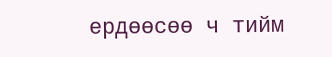ердөөсөө ч тийм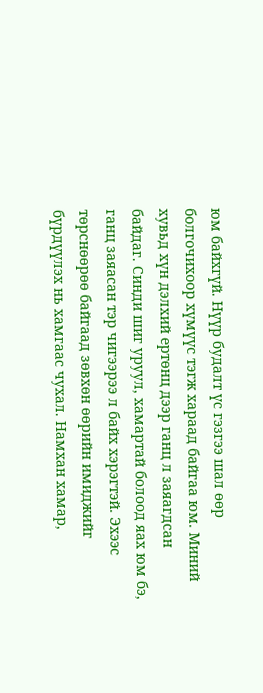юм байхгүй. Нүүр будалт үс гэзгээ шал өөр болгочихоор хүмүүс тэгж хараад байгаа юм. Миний хувьд хүн дэлхий ертөнц дээр ганц л заяагдсан байдаг. Синди шиг уруул, хамартай болоод яах юм бэ, ганц заяасан тэр чигээрээ л байх хэрэгтэй. Эхээс төрснөөрөө байгаад зөвхөн өөрийн имиджийг бүрдүүлэх нь хамгаас чухал. Намхан хамар,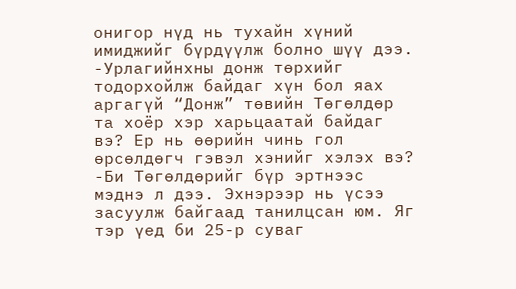онигор нүд нь тухайн хүний имиджийг бүрдүүлж болно шүү дээ. -Урлагийнхны донж төрхийг тодорхойлж байдаг хүн бол яах аргагүй “Донж” төвийн Төгөлдөр та хоёр хэр харьцаатай байдаг вэ? Ер нь өөрийн чинь гол өрсөлдөгч гэвэл хэнийг хэлэх вэ? -Би Төгөлдөрийг бүр эртнээс мэднэ л дээ. Эхнэрээр нь үсээ засуулж байгаад танилцсан юм. Яг тэр үед би 25-р суваг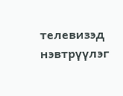телевизэд нэвтрүүлэг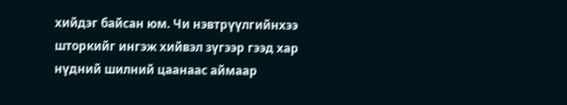хийдэг байсан юм. Чи нэвтрүүлгийнхээ шторкийг ингэж хийвэл зүгээр гээд хар нүдний шилний цаанаас аймаар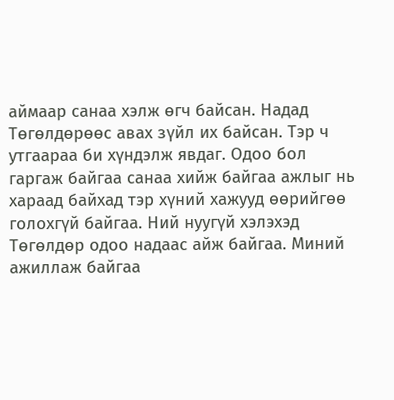аймаар санаа хэлж өгч байсан. Надад Төгөлдөрөөс авах зүйл их байсан. Тэр ч утгаараа би хүндэлж явдаг. Одоо бол гаргаж байгаа санаа хийж байгаа ажлыг нь хараад байхад тэр хүний хажууд өөрийгөө голохгүй байгаа. Ний нуугүй хэлэхэд Төгөлдөр одоо надаас айж байгаа. Миний ажиллаж байгаа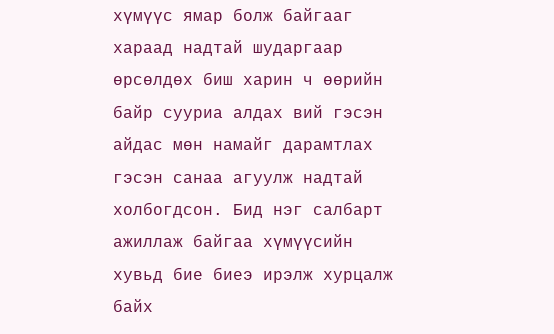хүмүүс ямар болж байгааг хараад надтай шударгаар өрсөлдөх биш харин ч өөрийн байр сууриа алдах вий гэсэн айдас мөн намайг дарамтлах гэсэн санаа агуулж надтай холбогдсон. Бид нэг салбарт ажиллаж байгаа хүмүүсийн хувьд бие биеэ ирэлж хурцалж байх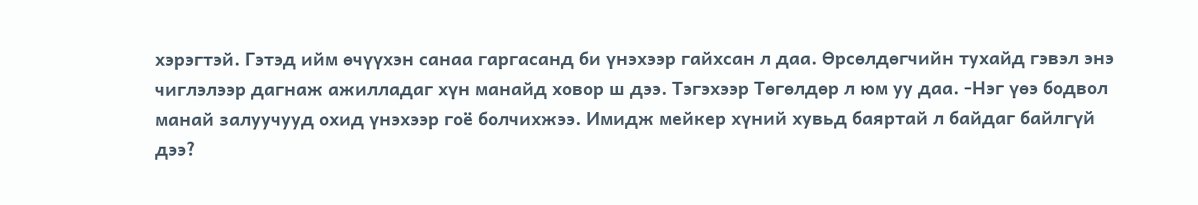хэрэгтэй. Гэтэд ийм өчүүхэн санаа гаргасанд би үнэхээр гайхсан л даа. Өрсөлдөгчийн тухайд гэвэл энэ чиглэлээр дагнаж ажилладаг хүн манайд ховор ш дээ. Тэгэхээр Төгөлдөр л юм уу даа. -Нэг үөэ бодвол манай залуучууд охид үнэхээр гоё болчихжээ. Имидж мейкер хүний хувьд баяртай л байдаг байлгүй дээ?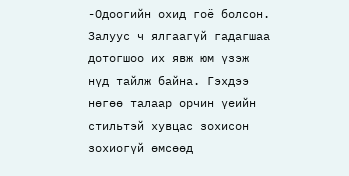-Одоогийн охид гоё болсон. Залуус ч ялгаагүй гадагшаа дотогшоо их явж юм үзэж нүд тайлж байна. Гэхдээ нөгөө талаар орчин үеийн стильтэй хувцас зохисон зохиогүй өмсөөд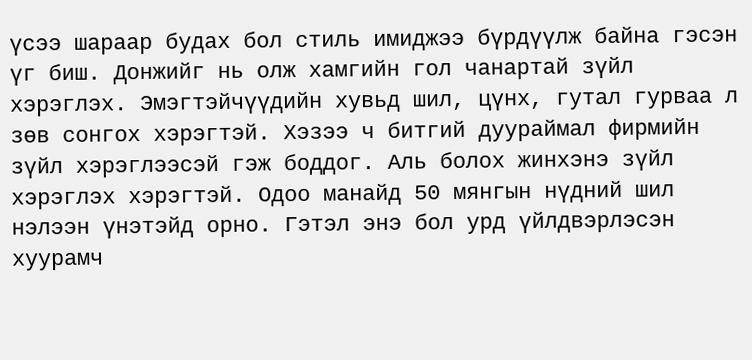үсээ шараар будах бол стиль имиджээ бүрдүүлж байна гэсэн үг биш. Донжийг нь олж хамгийн гол чанартай зүйл хэрэглэх. Эмэгтэйчүүдийн хувьд шил, цүнх, гутал гурваа л зөв сонгох хэрэгтэй. Хэзээ ч битгий дуураймал фирмийн зүйл хэрэглээсэй гэж боддог. Аль болох жинхэнэ зүйл хэрэглэх хэрэгтэй. Одоо манайд 50 мянгын нүдний шил нэлээн үнэтэйд орно. Гэтэл энэ бол урд үйлдвэрлэсэн хуурамч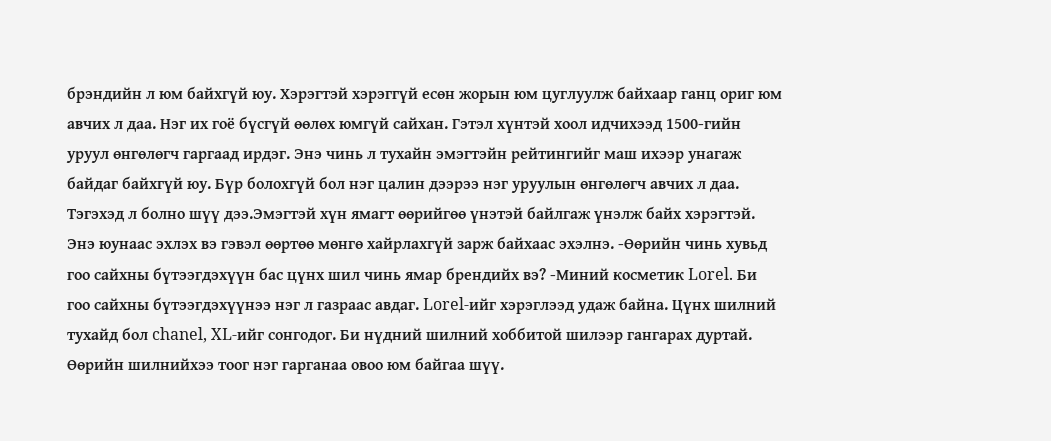брэндийн л юм байхгүй юу. Хэрэгтэй хэрэггүй есөн жорын юм цуглуулж байхаар ганц ориг юм авчих л даа. Нэг их гоё бүсгүй өөлөх юмгүй сайхан. Гэтэл хүнтэй хоол идчихээд 1500-гийн уруул өнгөлөгч гаргаад ирдэг. Энэ чинь л тухайн эмэгтэйн рейтингийг маш ихээр унагаж байдаг байхгүй юу. Бүр болохгүй бол нэг цалин дээрээ нэг уруулын өнгөлөгч авчих л даа. Тэгэхэд л болно шүү дээ.Эмэгтэй хүн ямагт өөрийгөө үнэтэй байлгаж үнэлж байх хэрэгтэй. Энэ юунаас эхлэх вэ гэвэл өөртөө мөнгө хайрлахгүй зарж байхаас эхэлнэ. -Өөрийн чинь хувьд гоо сайхны бүтээгдэхүүн бас цүнх шил чинь ямар брендийх вэ? -Миний косметик Lorel. Би гоо сайхны бүтээгдэхүүнээ нэг л газраас авдаг. Lorel-ийг хэрэглээд удаж байна. Цүнх шилний тухайд бол chanel, XL-ийг сонгодог. Би нүдний шилний хоббитой шилээр гангарах дуртай. Өөрийн шилнийхээ тоог нэг гарганаа овоо юм байгаа шүү.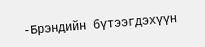-Брэндийн бүтээгдэхүүн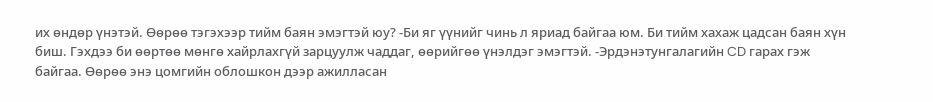их өндөр үнэтэй. Өөрөө тэгэхээр тийм баян эмэгтэй юу? -Би яг үүнийг чинь л яриад байгаа юм. Би тийм хахаж цадсан баян хүн биш. Гэхдээ би өөртөө мөнгө хайрлахгүй зарцуулж чаддаг, өөрийгөө үнэлдэг эмэгтэй. -Эрдэнэтунгалагийн CD гарах гэж байгаа. Өөрөө энэ цомгийн облошкон дээр ажилласан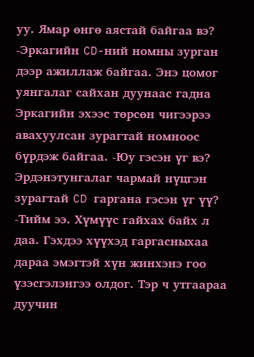уу. Ямар өнгө аястай байгаа вэ? -Эркагийн CD-ний номны зурган дээр ажиллаж байгаа. Энэ цомог уянгалаг сайхан дуунаас гадна Эркагийн эхээс төрсөн чигээрээ авахуулсан зурагтай номноос бүрдэж байгаа. -Юу гэсэн үг вэ? Эрдэнэтунгалаг чармай нүцгэн зурагтай CD гаргана гэсэн үг үү? -Тийм ээ. Хүмүүс гайхах байх л даа. Гэхдээ хүүхэд гаргасныхаа дараа эмэгтэй хүн жинхэнэ гоо үзэсгэлэнгээ олдог. Тэр ч утгаараа дуучин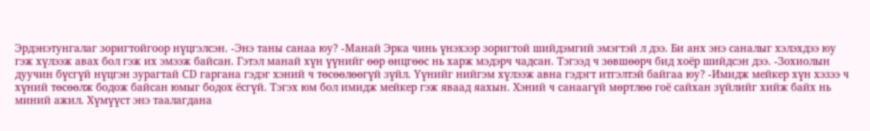Эрдэнэтунгалаг зоригтойгоор нүцгэлсэн. -Энэ таны санаа юу? -Манай Эрка чинь үнэхээр зоригтой шийдэмгий эмэгтэй л дээ. Би анх энэ саналыг хэлэхдээ юу гэж хүлээж авах бол гэж их эмээж байсан. Гэтэл манай хүн үүнийг өөр өнцгөөс нь харж мэдэрч чадсан. Тэгээд ч зөвшөөрч бид хоёр шийдсэн дээ. -Зохиолын дуучин бүсгүй нүцгэн зурагтай CD гаргана гэдэг хэний ч төсөөлөөгүй зүйл. Үүнийг нийгэм хүлээж авна гэдэгт итгэлтэй байгаа юу? -Имидж мейкер хүн хэзээ ч хүний төсөөлж бодож байсан юмыг бодох ёсгүй. Тэгэх юм бол имидж мейкер гэж яваад яахын. Хэний ч санаагүй мөртлөө гоё сайхан зүйлийг хийж байх нь миний ажил. Хүмүүст энэ таалагдана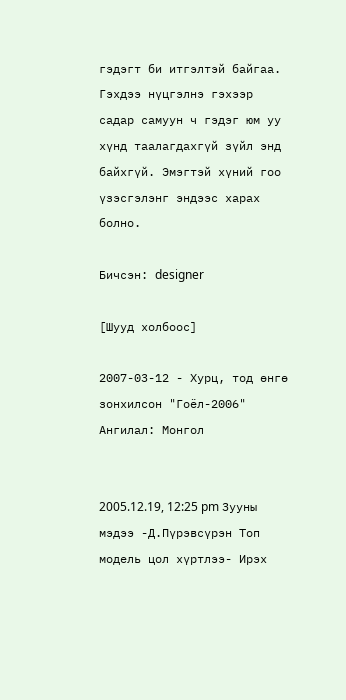гэдэгт би итгэлтэй байгаа. Гэхдээ нүцгэлнэ гэхээр садар самуун ч гэдэг юм уу хүнд таалагдахгүй зүйл энд байхгүй. Эмэгтэй хүний гоо үзэсгэлэнг эндээс харах болно.

Бичсэн: designer

[Шууд холбоос]

2007-03-12 - Хурц, тод өнгө зонхилсон "Гоёл-2006"
Ангилал: Монгол


2005.12.19, 12:25 pm Зууны мэдээ -Д.Пүрэвсүрэн Топ модель цол хүртлээ- Ирэх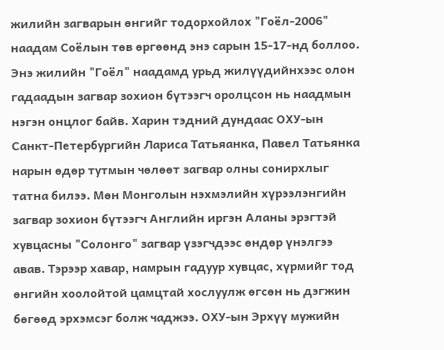жилийн загварын өнгийг тодорхойлох "Гоёл-2006" наадам Соёлын төв өргөөнд энэ сарын 15-17-нд боллоо. Энэ жилийн "Гоёл" наадамд урьд жилүүдийнхээс олон гадаадын загвар зохион бүтээгч оролцсон нь наадмын нэгэн онцлог байв. Харин тэдний дундаас ОХУ-ын Санкт-Петербургийн Лариса Татьяанка, Павел Татьянка нарын өдөр тутмын чөлөөт загвар олны сонирхлыг татна билээ. Мөн Монголын нэхмэлийн хүрээлэнгийн загвар зохион бүтээгч Английн иргэн Аланы эрэгтэй хувцасны "Солонго" загвар үзэгчдээс өндөр үнэлгээ авав. Тэрээр хавар, намрын гадуур хувцас, хүрмийг тод өнгийн хоолойтой цамцтай хослуулж өгсөн нь дэгжин бөгөөд эрхэмсэг болж чаджээ. ОХУ-ын Эрхүү мужийн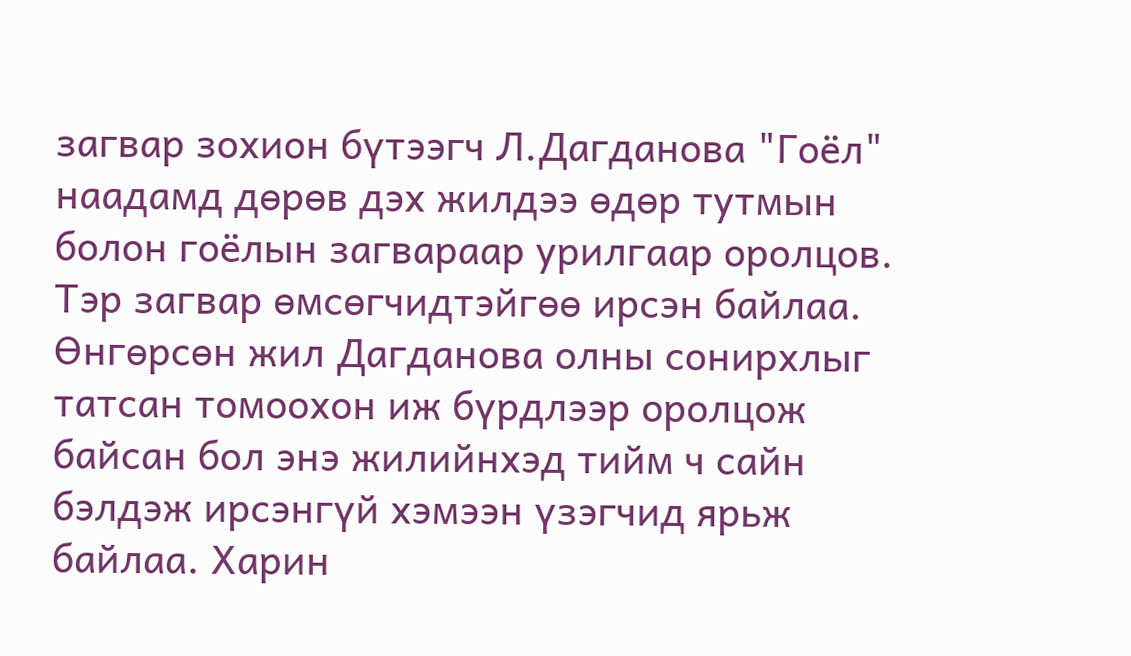загвар зохион бүтээгч Л.Дагданова "Гоёл" наадамд дөрөв дэх жилдээ өдөр тутмын болон гоёлын загвараар урилгаар оролцов. Тэр загвар өмсөгчидтэйгөө ирсэн байлаа. Өнгөрсөн жил Дагданова олны сонирхлыг татсан томоохон иж бүрдлээр оролцож байсан бол энэ жилийнхэд тийм ч сайн бэлдэж ирсэнгүй хэмээн үзэгчид ярьж байлаа. Харин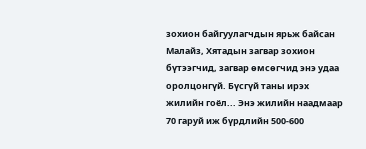зохион байгуулагчдын ярьж байсан Малайз, Хятадын загвар зохион бүтээгчид, загвар өмсөгчид энэ удаа оролцонгүй. Бүсгүй таны ирэх жилийн гоёл... Энэ жилийн наадмаар 70 гаруй иж бүрдлийн 500-600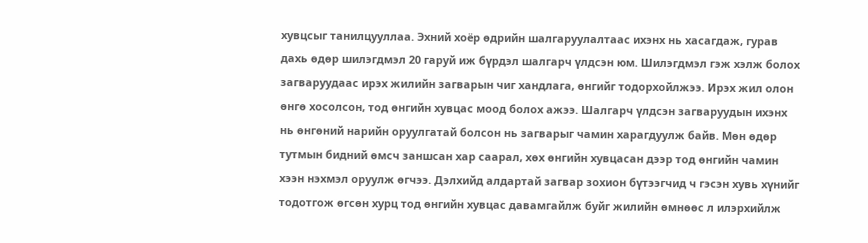хувцсыг танилцууллаа. Эхний хоёр өдрийн шалгаруулалтаас ихэнх нь хасагдаж, гурав дахь өдөр шилэгдмэл 20 гаруй иж бүрдэл шалгарч үлдсэн юм. Шилэгдмэл гэж хэлж болох загваруудаас ирэх жилийн загварын чиг хандлага, өнгийг тодорхойлжээ. Ирэх жил олон өнгө хосолсон, тод өнгийн хувцас моод болох ажээ. Шалгарч үлдсэн загваруудын ихэнх нь өнгөний нарийн оруулгатай болсон нь загварыг чамин харагдуулж байв. Мөн өдөр тутмын бидний өмсч заншсан хар саарал, хөх өнгийн хувцасан дээр тод өнгийн чамин хээн нэхмэл оруулж өгчээ. Дэлхийд алдартай загвар зохион бүтээгчид ч гэсэн хувь хүнийг тодотгож өгсөн хурц тод өнгийн хувцас давамгайлж буйг жилийн өмнөөс л илэрхийлж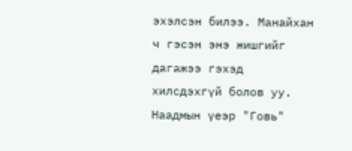эхэлсэн билээ. Манайхан ч гэсэн энэ жишгийг дагажээ гэхэд хилсдэхгүй болов уу. Наадмын үеэр "Говь"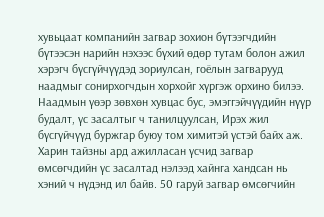хувьцаат компанийн загвар зохион бүтээгчдийн бүтээсэн нарийн нэхээс бүхий өдөр тутам болон ажил хэрэгч бүсгүйчүүдэд зориулсан, гоёлын загварууд наадмыг сонирхогчдын хорхойг хүргэж орхино билээ. Наадмын үөэр зөвхөн хувцас бус, эмэггэйчүүдийн нүүр будалт, үс засалтыг ч танилцуулсан, Ирэх жил бүсгүйчүүд буржгар буюу том химитэй үстэй байх аж. Харин тайзны ард ажилласан үсчид загвар өмсөгчдийн үс засалтад нэлээд хайнга хандсан нь хэний ч нүдэнд ил байв. 50 гаруй загвар өмсөгчийн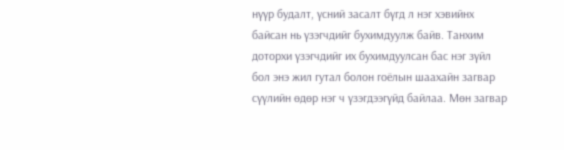нүүр будалт, үсний засалт бүгд л нэг хэвийнх байсан нь үзэгчдийг бухимдуулж байв. Танхим доторхи үзэгчдийг их бухимдуулсан бас нэг зүйл бол энэ жил гутал болон гоёлын шаахайн загвар сүүлийн өдөр нэг ч үзэгдээгүйд байлаа. Мөн загвар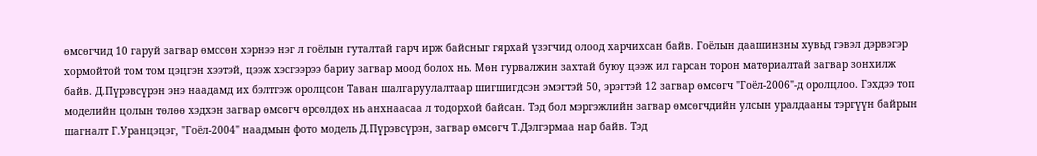өмсөгчид 10 гаруй загвар өмссөн хэрнээ нэг л гоёлын гуталтай гарч ирж байсныг гярхай үзэгчид олоод харчихсан байв. Гоёлын даашинзны хувьд гэвэл дэрвэгэр хормойтой том том цэцгэн хээтэй, цээж хэсгээрээ бариу загвар моод болох нь. Мөн гурвалжин захтай буюу цээж ил гарсан торон матөриалтай загвар зонхилж байв. Д.Пүрэвсүрэн энэ наадамд их бэлтгэж оролцсон Таван шалгаруулалтаар шигшигдсэн эмэгтэй 50, эрэгтэй 12 загвар өмсөгч "Гоёл-2006"-д оролцлоо. Гэхдээ топ моделийн цолын төлөө хэдхэн загвар өмсөгч өрсөлдөх нь анхнаасаа л тодорхой байсан. Тэд бол мэргэжлийн загвар өмсөгчдийн улсын уралдааны тэргүүн байрын шагналт Г.Уранцэцэг, "Гоёл-2004" наадмын фото модель Д.Пүрэвсүрэн, загвар өмсөгч Т.Дэлгэрмаа нар байв. Тэд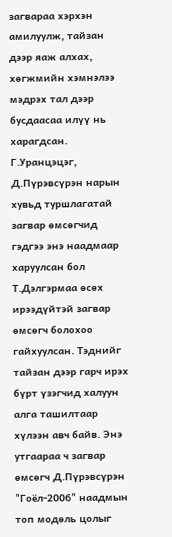загвараа хэрхэн амилуулж, тайзан дээр яаж алхах, хөгжмийн хэмнэлээ мэдрэх тал дээр бусдаасаа илүү нь харагдсан. Г.Уранцэцэг, Д.Пүрэвсүрэн нарын хувьд туршлагатай загвар өмсөгчид гэдгээ энэ наадмаар харуулсан бол Т.Дэлгэрмаа өсөх ирээдүйтэй загвар өмсөгч болохоо гайхуулсан. Тэднийг тайзан дээр гарч ирэх бүрт үзэгчид халуун алга ташилтаар хүлээн авч байв. Энэ утгаараа ч загвар өмсөгч Д.Пүрэвсүрэн "Гоёл-2006" наадмын топ модөль цолыг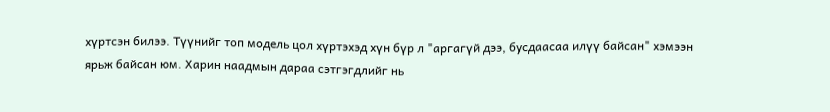хүртсэн билээ. Түүнийг топ модель цол хүртэхэд хүн бүр л "аргагүй дээ, бусдаасаа илүү байсан" хэмээн ярьж байсан юм. Харин наадмын дараа сэтгэгдлийг нь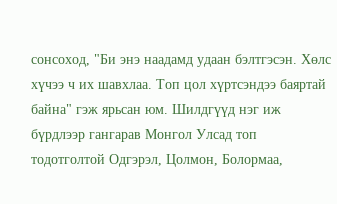сонсоход, "Би энэ наадамд удаан бэлтгэсэн. Хөлс хүчээ ч их шавхлаа. Toп цол хүртсэндээ баяртай байна" гэж ярьсан юм. Шилдгүүд нэг иж бүрдлээр гангарав Монгол Улсад топ тодотголтой Одгэрэл, Цолмон, Болормаа,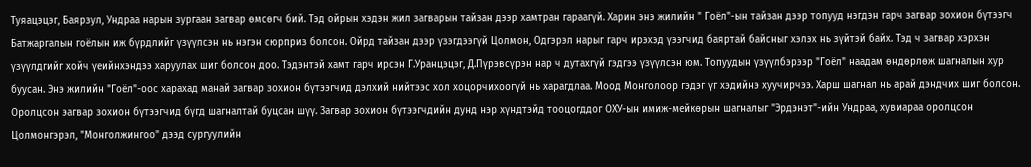Туяацэцэг, Баярзул, Ундраа нарын зургаан загвар өмсөгч бий. Тэд ойрын хэдэн жил загварын тайзан дээр хамтран гараагүй. Харин энэ жилийн " Гоёл"-ын тайзан дээр топууд нэгдэн гарч загвар зохион бүтээгч Батжаргалын гоёлын иж бүрдлийг үзүүлсэн нь нэгэн сюрприз болсон. Ойрд тайзан дээр үзэгдээгүй Цолмон, Одгэрэл нарыг гарч ирэхэд үээгчид баяртай байсныг хэлэх нь зүйтэй байх. Тэд ч загвар хэрхэн үзүүлдгийг хойч үеийнхэндээ харуулах шиг болсон доо. Тэдэнтэй хамт гарч ирсэн Г.Уранцэцэг, Д.Пүрэвсүрэн нар ч дутахгүй гэдгээ үзүүлсэн юм. Топуудын үзүүлбэрээр "Гоёл" наадам өндөрлөж шагналын хур буусан. Энэ жилийн "Гоёл"-оос харахад манай загвар зохион бүтээгчид дэлхий нийтээс хол хоцорчихоогүй нь харагдлаа. Моод Монголоор гэдэг үг хэдийнэ хуучирчээ. Харш шагнал нь арай дэндчих шиг болсон. Оролцсон эагвар зохион бүтээгчид бүгд шагналтай буцсан шүү. Загвар зохион бүтээгчдийн дунд нэр хүндтэйд тооцогддог ОХУ-ын имиж-мейкөрын шагналыг "Эрдэнэт"-ийн Ундраа, хувиараа оролцсон Цолмонгэрэл, "Монголжингоо" дээд сургуулийн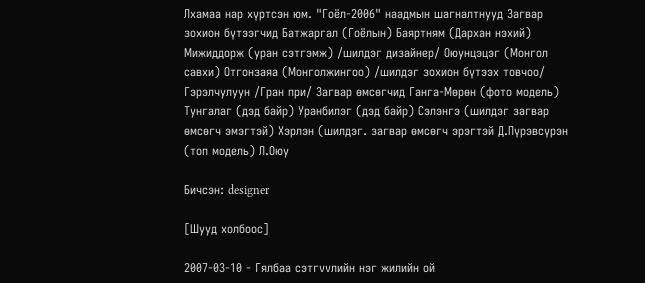Лхамаа нар хүртсэн юм. "Гоёл-2006" наадмын шагналтнууд Загвар зохион бүтээгчид Батжаргал (Гоёлын) Баяртням (Дархан нэхий) Мижиддорж (уран сэтгэмж) /шилдэг дизайнер/ Оюунцэцэг (Монгол савхи) Отгонзаяа (Монголжингоо) /шилдэг зохион бүтээх товчоо/ Гэрэлчулуун /Гран при/ Загвар өмсөгчид Ганга-Мөрөн (фото модель) Тунгалаг (дэд байр) Уранбилэг (дэд байр) Сэлэнгэ (шилдэг загвар өмсөгч эмэгтэй) Хэрлэн (шилдэг. загвар өмсөгч эрэгтэй Д.Пүрэвсүрэн (топ модель) Л.Оюу

Бичсэн: designer

[Шууд холбоос]

2007-03-10 - Гялбаа сэтгvvлийн нэг жилийн ой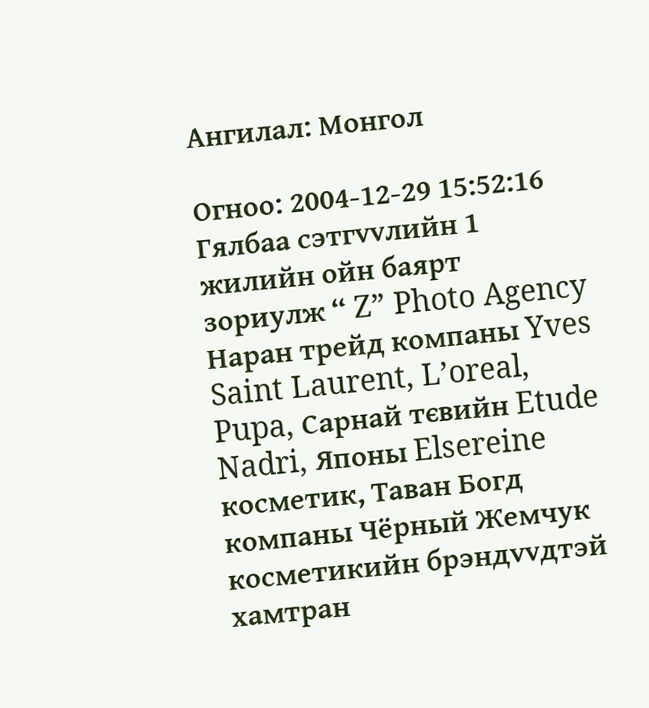Ангилал: Монгол

Огноо: 2004-12-29 15:52:16 Гялбаа сэтгvvлийн 1 жилийн ойн баярт зориулж “ Z” Photo Agency Наран трейд компаны Yves Saint Laurent, L’oreal, Pupa, Сарнай тєвийн Etude Nadri, Японы Elsereine косметик, Таван Богд компаны Чёрный Жемчук косметикийн брэндvvдтэй хамтран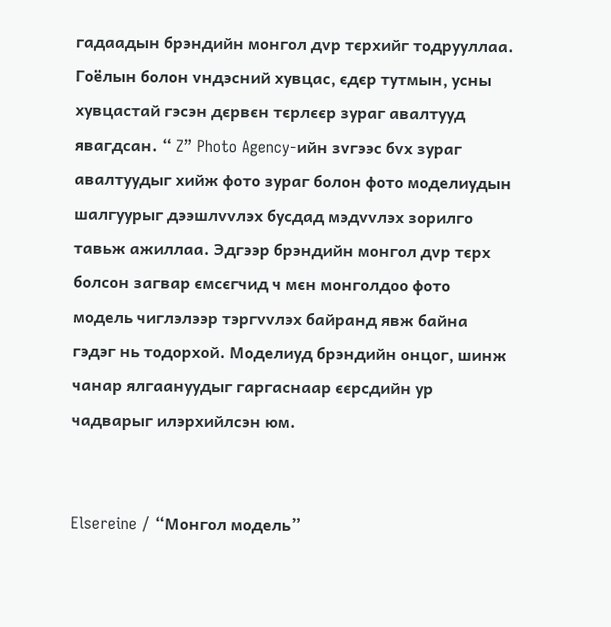гадаадын брэндийн монгол дvр тєрхийг тодрууллаа. Гоёлын болон vндэсний хувцас, єдєр тутмын, усны хувцастай гэсэн дєрвєн тєрлєєр зураг авалтууд явагдсан. “ Z” Photo Agency-ийн зvгээс бvх зураг авалтуудыг хийж фото зураг болон фото моделиудын шалгуурыг дээшлvvлэх бусдад мэдvvлэх зорилго тавьж ажиллаа. Эдгээр брэндийн монгол дvр тєрх болсон загвар ємсєгчид ч мєн монголдоо фото модель чиглэлээр тэргvvлэх байранд явж байна гэдэг нь тодорхой. Моделиуд брэндийн онцог, шинж чанар ялгаануудыг гаргаснаар єєрсдийн ур чадварыг илэрхийлсэн юм.


Elsereine / “Монгол модель”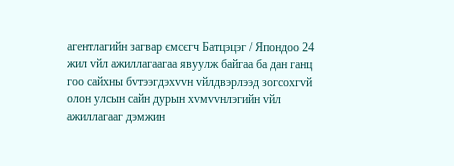агентлагийн загвар ємсєгч Батцэцэг / Япондоо 24 жил vйл ажиллагаагаа явуулж байгаа ба дан ганц гоо сайхны бvтээгдэхvvн vйлдвэрлээд зогсохгvй олон улсын сайн дурын хvмvvнлэгийн vйл ажиллагааг дэмжин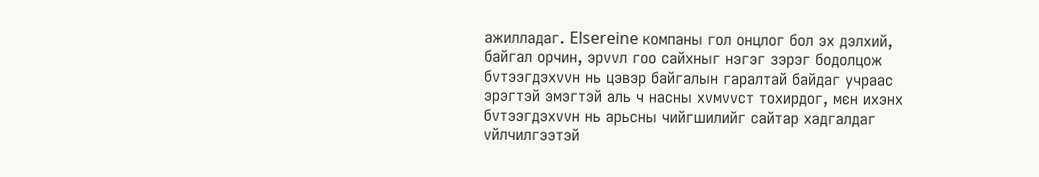ажилладаг. Elsereine компаны гол онцлог бол эх дэлхий, байгал орчин, эрvvл гоо сайхныг нэгэг зэрэг бодолцож бvтээгдэхvvн нь цэвэр байгалын гаралтай байдаг учраас эрэгтэй эмэгтэй аль ч насны хvмvvст тохирдог, мєн ихэнх бvтээгдэхvvн нь арьсны чийгшилийг сайтар хадгалдаг vйлчилгээтэй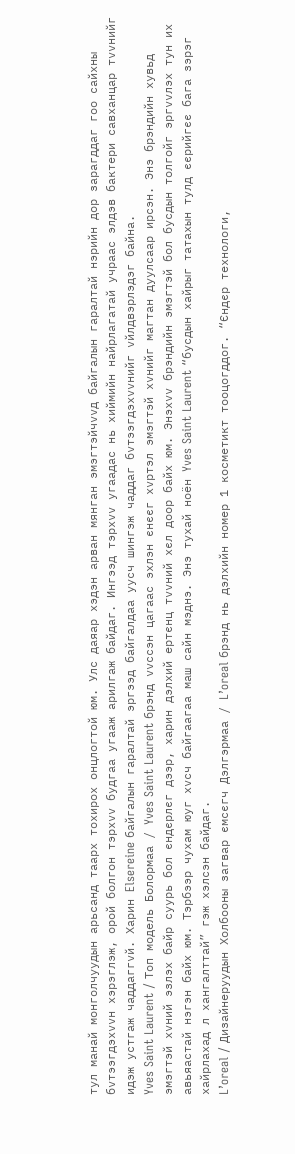тул манай монголчуудын арьсанд таарх тохирох онцлогтой юм. Улс даяар хэдэн арван мянган эмэгтэйчvvд байгалын гаралтай нэрийн дор зарагддаг гоо сайхны бvтээгдэхvvн хэрэглэж, орой болгон тэрхvv будгаа угааж арилгаж байдаг. Ингээд тэрхvv угаадас нь хиймийн найрлагатай учраас элдэв бактери савханцар тvvнийг идэж устгаж чаддаггvй. Харин Elsereine байгалын гаралтай эргээд байгалдаа уусч шингэж чаддаг бvтээгдэхvvнийг vйлдвэрлэдэг байна.
Yves Saint Laurent / Топ модель Болормаа / Yves Saint Laurent брэнд vvссэн цагаас эхлэн єнєєг хvртэл эмэгтэй хvнийг магтан дуулсаар ирсэн. Энэ брэндийн хувьд эмэгтэй хvний эзлэх байр суурь бол єндєрлєг дээр, харин дэлхий ертєнц тvvний хєл доор байх юм. Энэхvv брэндийн эмэгтэй бол бусдын толгойг эргvvлэх тун их авьяастай нэгэн байх юм. Тэрбээр чухам юуг хvсч байгаагаа маш сайн мэднэ. Энэ тухай ноён Yves Saint Laurent “бусдын хайрыг татахын тулд єєрийгєє бага зэрэг хайрлахад л хангалттай” гэж хэлсэн байдаг.
L’oreal / Дизайнеруудын Холбооны загвар ємсєгч Дэлгэрмаа / L’oreal брэнд нь дэлхийн номер 1 косметикт тооцогддог. “Єндєр технологи,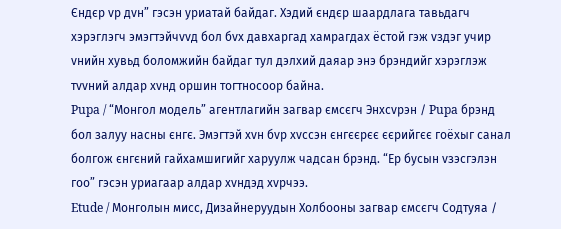Єндєр vр дvн” гэсэн уриатай байдаг. Хэдий єндєр шаардлага тавьдагч хэрэглэгч эмэгтэйчvvд бол бvх давхаргад хамрагдах ёстой гэж vздэг учир vнийн хувьд боломжийн байдаг тул дэлхий даяар энэ брэндийг хэрэглэж тvvний алдар хvнд оршин тогтносоор байна.
Pupa / “Монгол модель” агентлагийн загвар ємсєгч Энхсvрэн / Pupa брэнд бол залуу насны єнгє. Эмэгтэй хvн бvр хvссэн єнгєєрєє єєрийгєє гоёхыг санал болгож єнгєний гайхамшигийг харуулж чадсан брэнд. “Ер бусын vзэсгэлэн гоо” гэсэн уриагаар алдар хvндэд хvрчээ.
Etude / Монголын мисс, Дизайнеруудын Холбооны загвар ємсєгч Содтуяа /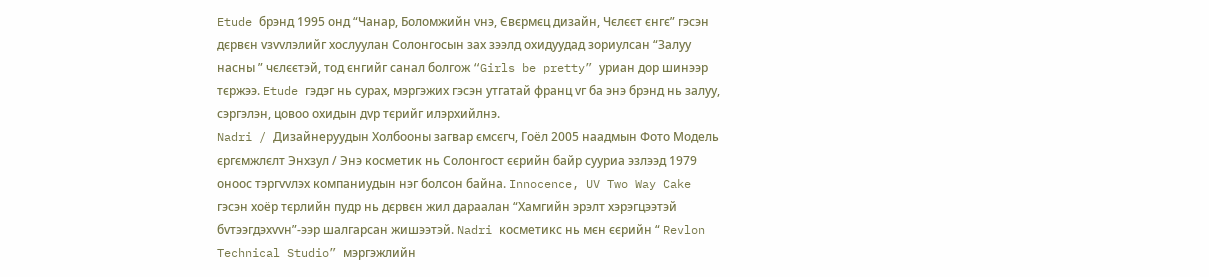Etude брэнд 1995 онд “Чанар, Боломжийн vнэ, Євєрмєц дизайн, Чєлєєт єнгє” гэсэн дєрвєн vзvvлэлийг хослуулан Солонгосын зах зээлд охидуудад зориулсан “Залуу насны ” чєлєєтэй, тод єнгийг санал болгож “Girls be pretty” уриан дор шинээр тєржээ. Etude гэдэг нь сурах, мэргэжих гэсэн утгатай франц vг ба энэ брэнд нь залуу, сэргэлэн, цовоо охидын дvр тєрийг илэрхийлнэ.
Nadri / Дизайнеруудын Холбооны загвар ємсєгч, Гоёл 2005 наадмын Фото Модель єргємжлєлт Энхзул / Энэ косметик нь Солонгост єєрийн байр сууриа эзлээд 1979 оноос тэргvvлэх компаниудын нэг болсон байна. Innocence, UV Two Way Cake гэсэн хоёр тєрлийн пудр нь дєрвєн жил дараалан “Хамгийн эрэлт хэрэгцээтэй бvтээгдэхvvн”-ээр шалгарсан жишээтэй. Nadri косметикс нь мєн єєрийн “ Revlon Technical Studio” мэргэжлийн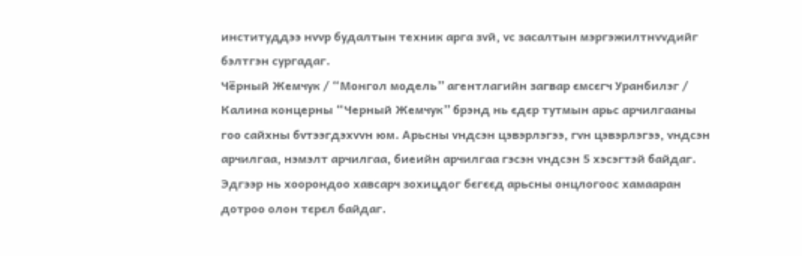институддээ нvvр будалтын техник арга зvй, vс засалтын мэргэжилтнvvдийг бэлтгэн сургадаг.
Чёрный Жемчук / “Монгол модель” агентлагийн загвар ємсєгч Уранбилэг / Калина концерны “Черный Жемчук” брэнд нь єдєр тутмын арьс арчилгааны гоо сайхны бvтээгдэхvvн юм. Арьсны vндсэн цэвэрлэгээ, гvн цэвэрлэгээ, vндсэн арчилгаа, нэмэлт арчилгаа, биеийн арчилгаа гэсэн vндсэн 5 хэсэгтэй байдаг. Эдгээр нь хоорондоо хавсарч зохицдог бєгєєд арьсны онцлогоос хамааран дотроо олон тєрєл байдаг.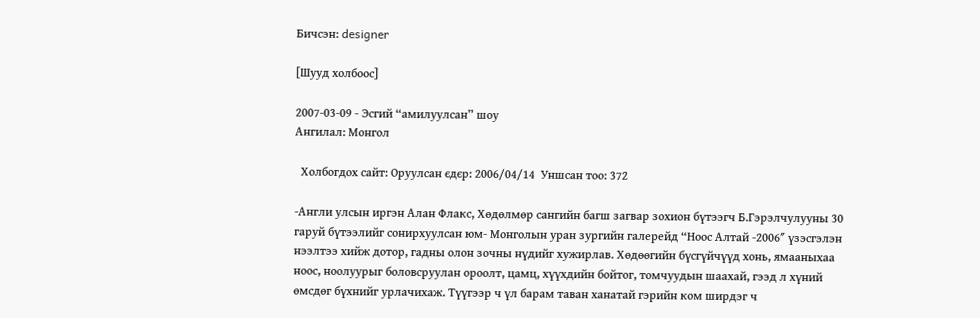Бичсэн: designer

[Шууд холбоос]

2007-03-09 - Эсгий “амилуулсан” шоу
Ангилал: Монгол

  Холбогдох сайт: Оруулсан єдєр: 2006/04/14  Уншсан тоо: 372

-Англи улсын иргэн Алан Флакс, Хөдөлмөр сангийн багш загвар зохион бүтээгч Б.Гэрэлчулууны 30 гаруй бүтээлийг сонирхуулсан юм- Монголын уран зургийн галерейд “Ноос Алтай -2006″ үзэсгэлэн нээлтээ хийж дотор, гадны олон зочны нүдийг хужирлав. Хөдөөгийн бүсгүйчүүд хонь, ямааныхаа ноос, ноолуурыг боловсруулан ороолт, цамц, хүүхдийн бойтог, томчуудын шаахай, гээд л хүний өмсдөг бүхнийг урлачихаж. Түүгээр ч үл барам таван ханатай гэрийн ком ширдэг ч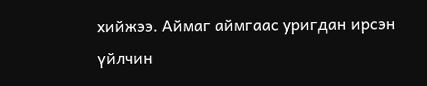хийжээ. Аймаг аймгаас уригдан ирсэн үйлчин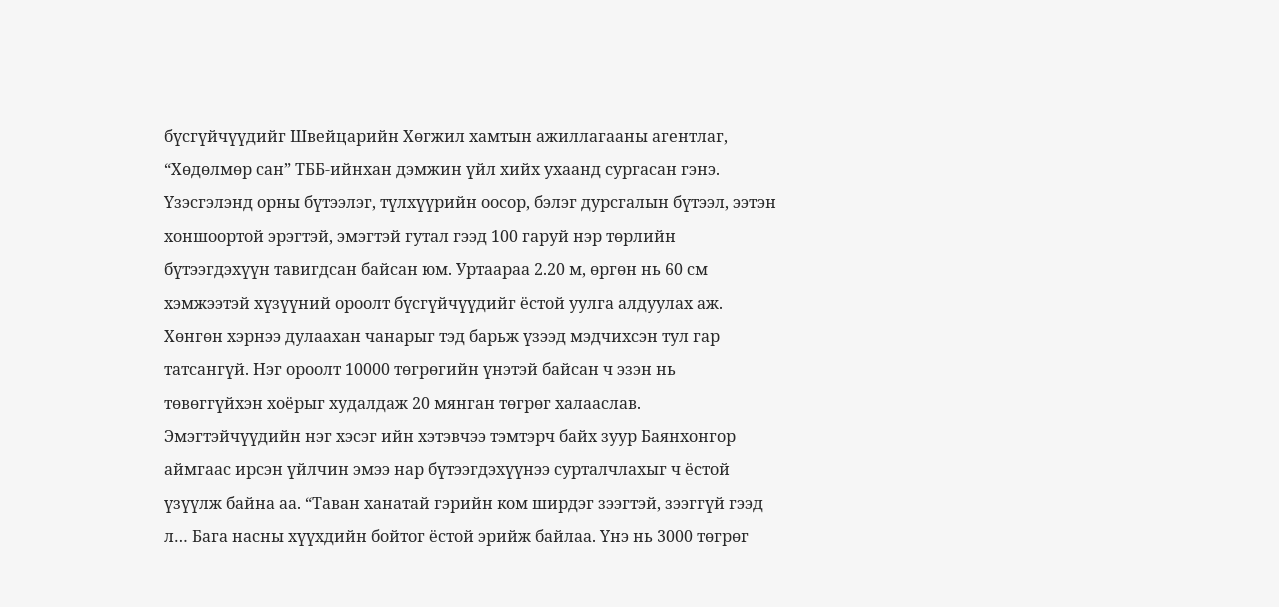бүсгүйчүүдийг Швейцарийн Хөгжил хамтын ажиллагааны агентлаг, “Хөдөлмөр сан” ТББ-ийнхан дэмжин үйл хийх ухаанд сургасан гэнэ. Үзэсгэлэнд орны бүтээлэг, түлхүүрийн оосор, бэлэг дурсгалын бүтээл, ээтэн хоншоортой эрэгтэй, эмэгтэй гутал гээд 100 гаруй нэр төрлийн бүтээгдэхүүн тавигдсан байсан юм. Уртаараа 2.20 м, өргөн нь 60 см хэмжээтэй хүзүүний ороолт бүсгүйчүүдийг ёстой уулга алдуулах аж. Хөнгөн хэрнээ дулаахан чанарыг тэд барьж үзээд мэдчихсэн тул гар татсангүй. Нэг ороолт 10000 төгрөгийн үнэтэй байсан ч эзэн нь төвөггүйхэн хоёрыг худалдаж 20 мянган төгрөг халааслав. Эмэгтэйчүүдийн нэг хэсэг ийн хэтэвчээ тэмтэрч байх зуур Баянхонгор аймгаас ирсэн үйлчин эмээ нар бүтээгдэхүүнээ сурталчлахыг ч ёстой үзүүлж байна аа. “Таван ханатай гэрийн ком ширдэг зээгтэй, зээггүй гээд л… Бага насны хүүхдийн бойтог ёстой эрийж байлаа. Үнэ нь 3000 төгрөг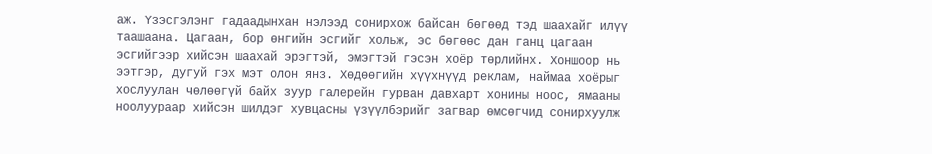аж. Үзэсгэлэнг гадаадынхан нэлээд сонирхож байсан бөгөөд тэд шаахайг илүү таашаана. Цагаан, бор өнгийн эсгийг хольж, эс бөгөөс дан ганц цагаан эсгийгээр хийсэн шаахай эрэгтэй, эмэгтэй гэсэн хоёр төрлийнх. Хоншоор нь ээтгэр, дугуй гэх мэт олон янз. Хөдөөгийн хүүхнүүд реклам, наймаа хоёрыг хослуулан чөлөөгүй байх зуур галерейн гурван давхарт хонины ноос, ямааны ноолуураар хийсэн шилдэг хувцасны үзүүлбэрийг загвар өмсөгчид сонирхуулж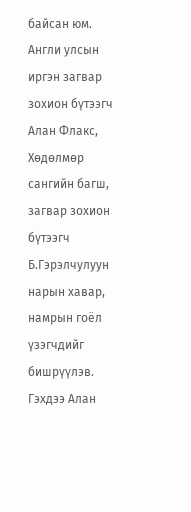байсан юм. Англи улсын иргэн загвар зохион бүтээгч Алан Флакс, Хөдөлмөр сангийн багш, загвар зохион бүтээгч Б.Гэрэлчулуун нарын хавар, намрын гоёл үзэгчдийг бишрүүлэв. Гэхдээ Алан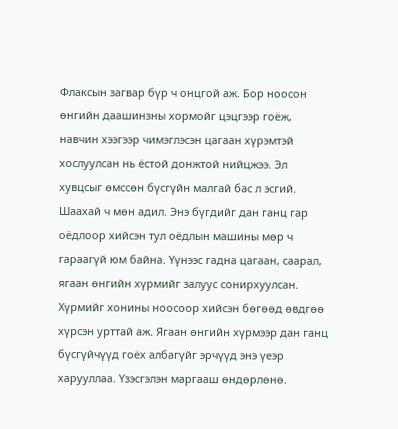Флаксын загвар бүр ч онцгой аж. Бор ноосон өнгийн даашинзны хормойг цэцгээр гоёж, навчин хээгээр чимэглэсэн цагаан хүрэмтэй хослуулсан нь ёстой донжтой нийцжээ. Эл хувцсыг өмссөн бүсгүйн малгай бас л эсгий. Шаахай ч мөн адил. Энэ бүгдийг дан ганц гар оёдлоор хийсэн тул оёдлын машины мөр ч гараагүй юм байна. Үүнээс гадна цагаан, саарал, ягаан өнгийн хүрмийг залуус сонирхуулсан. Хүрмийг хонины ноосоор хийсэн бөгөөд өвдгөө хүрсэн урттай аж. Ягаан өнгийн хүрмээр дан ганц бүсгүйчүүд гоёх албагүйг эрчүүд энэ үеэр харууллаа. Үзэсгэлэн маргааш өндөрлөнө.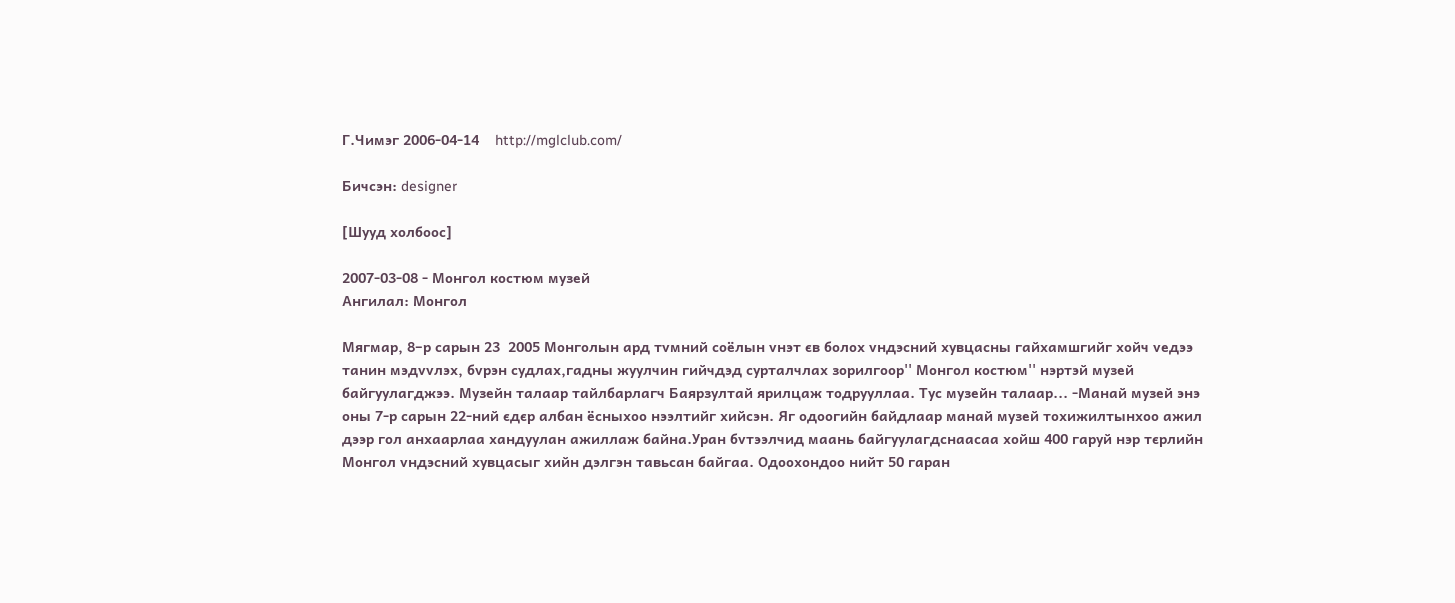Г.Чимэг 2006-04-14    http://mglclub.com/

Бичсэн: designer

[Шууд холбоос]

2007-03-08 - Монгол костюм музей
Ангилал: Монгол

Мягмар, 8–р сарын 23  2005 Монголын ард тvмний соёлын vнэт єв болох vндэсний хувцасны гайхамшгийг хойч vедээ танин мэдvvлэх, бvрэн судлах,гадны жуулчин гийчдэд сурталчлах зорилгоор'' Монгол костюм'' нэртэй музей байгуулагджээ. Музейн талаар тайлбарлагч Баярзултай ярилцаж тодрууллаа. Тус музейн талаар... -Манай музей энэ оны 7-р сарын 22-ний єдєр албан ёсныхоо нээлтийг хийсэн. Яг одоогийн байдлаар манай музей тохижилтынхоо ажил дээр гол анхаарлаа хандуулан ажиллаж байна.Уран бvтээлчид маань байгуулагдснаасаа хойш 400 гаруй нэр тєрлийн Монгол vндэсний хувцасыг хийн дэлгэн тавьсан байгаа. Одоохондоо нийт 50 гаран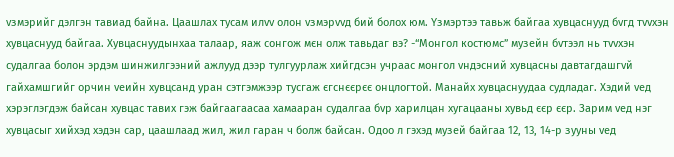vзмэрийг дэлгэн тавиад байна. Цаашлах тусам илvv олон vзмэрvvд бий болох юм. Yзмэртээ тавьж байгаа хувцаснууд бvгд тvvхэн хувцаснууд байгаа. Хувцаснуудынхаа талаар, яаж сонгож мєн олж тавьдаг вэ? -“Монгол костюмс” музейн бvтээл нь тvvхэн судалгаа болон эрдэм шинжилгээний ажлууд дээр тулгуурлаж хийгдсэн учраас монгол vндэсний хувцасны давтагдашгvй гайхамшгийг орчин vеийн хувцсанд уран сэтгэмжээр тусгаж єгснєєрєє онцлогтой. Манайх хувцаснуудаа судладаг. Хэдий vед хэрэглэгдэж байсан хувцас тавих гэж байгаагаасаа хамааран судалгаа бvр харилцан хугацааны хувьд єєр єєр. Зарим vед нэг хувцасыг хийхэд хэдэн сар, цаашлаад жил, жил гаран ч болж байсан. Одоо л гэхэд музей байгаа 12, 13, 14-р зууны vед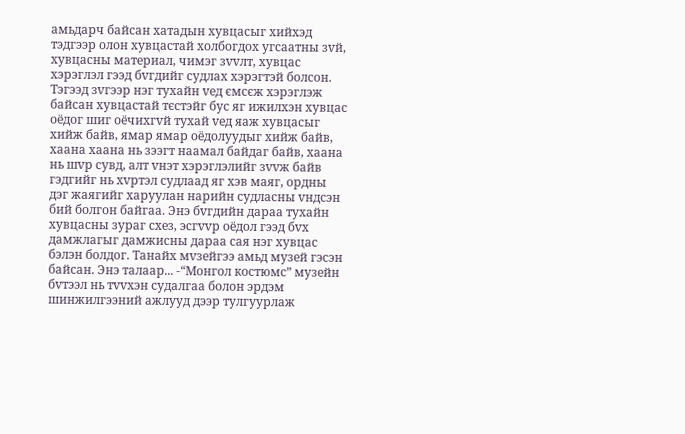амьдарч байсан хатадын хувцасыг хийхэд тэдгээр олон хувцастай холбогдох угсаатны зvй, хувцасны материал, чимэг зvvлт, хувцас хэрэглэл гээд бvгдийг судлах хэрэгтэй болсон. Тэгээд зvгээр нэг тухайн vед ємсєж хэрэглэж байсан хувцастай тєстэйг бус яг ижилхэн хувцас оёдог шиг оёчихгvй тухай vед яаж хувцасыг хийж байв, ямар ямар оёдолуудыг хийж байв, хаана хаана нь зээгт наамал байдаг байв, хаана нь шvр сувд, алт vнэт хэрэглэлийг зvvж байв гэдгийг нь хvртэл судлаад яг хэв маяг, ордны дэг жаягийг харуулан нарийн судласны vндсэн бий болгон байгаа. Энэ бvгдийн дараа тухайн хувцасны зураг схез, эсгvvр оёдол гээд бvх дамжлагыг дамжисны дараа сая нэг хувцас бэлэн болдог. Танайх мvзейгээ амьд музей гэсэн байсан. Энэ талаар... -“Монгол костюмс” музейн бvтээл нь тvvхэн судалгаа болон эрдэм шинжилгээний ажлууд дээр тулгуурлаж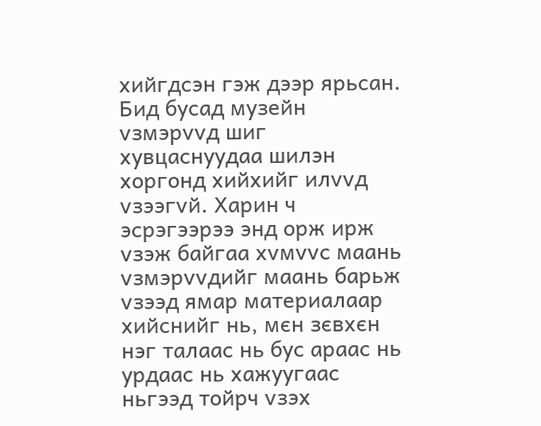хийгдсэн гэж дээр ярьсан. Бид бусад музейн vзмэрvvд шиг хувцаснуудаа шилэн хоргонд хийхийг илvvд vзээгvй. Харин ч эсрэгээрээ энд орж ирж vзэж байгаа хvмvvс маань vзмэрvvдийг маань барьж vзээд ямар материалаар хийснийг нь, мєн зєвхєн нэг талаас нь бус араас нь урдаас нь хажуугаас ньгээд тойрч vзэх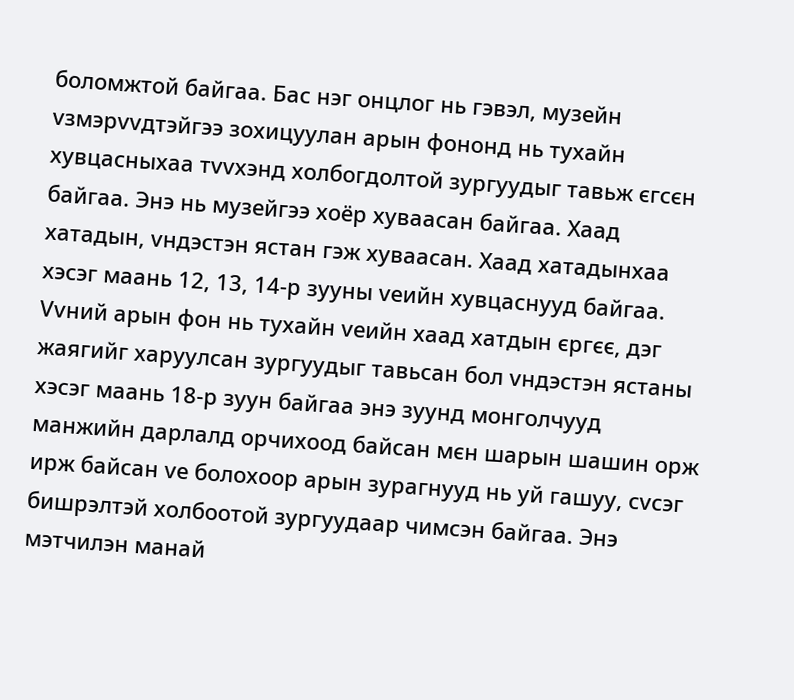боломжтой байгаа. Бас нэг онцлог нь гэвэл, музейн vзмэрvvдтэйгээ зохицуулан арын фононд нь тухайн хувцасныхаа тvvхэнд холбогдолтой зургуудыг тавьж єгсєн байгаа. Энэ нь музейгээ хоёр хуваасан байгаа. Хаад хатадын, vндэстэн ястан гэж хуваасан. Хаад хатадынхаа хэсэг маань 12, 13, 14-р зууны vеийн хувцаснууд байгаа. Vvний арын фон нь тухайн vеийн хаад хатдын єргєє, дэг жаягийг харуулсан зургуудыг тавьсан бол vндэстэн ястаны хэсэг маань 18-р зуун байгаа энэ зуунд монголчууд манжийн дарлалд орчихоод байсан мєн шарын шашин орж ирж байсан vе болохоор арын зурагнууд нь уй гашуу, сvсэг бишрэлтэй холбоотой зургуудаар чимсэн байгаа. Энэ мэтчилэн манай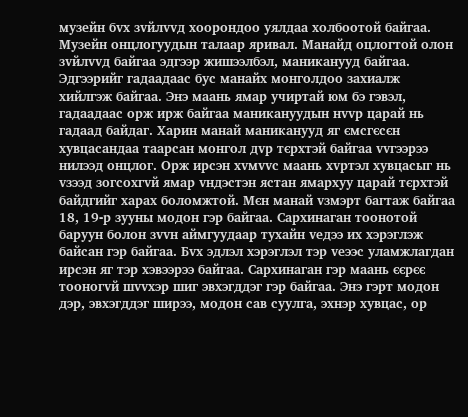музейн бvх зvйлvvд хоорондоо уялдаа холбоотой байгаа. Музейн онцлогуудын талаар яривал. Манайд оцлогтой олон зvйлvvд байгаа эдгээр жишээлбэл, маниканууд байгаа. Эдгээрийг гадаадаас бус манайх монголдоо захиалж хийлгэж байгаа. Энэ маань ямар учиртай юм бэ гэвэл, гадаадаас орж ирж байгаа маникануудын нvvр царай нь гадаад байдаг. Харин манай маниканууд яг ємсгєсєн хувцасандаа таарсан монгол дvр тєрхтэй байгаа vvгээрээ нилээд онцлог. Орж ирсэн хvмvvс маань хvртэл хувцасыг нь vзээд зогсохгvй ямар vндэстэн ястан ямархуу царай тєрхтэй байдгийг харах боломжтой. Мєн манай vзмэрт багтаж байгаа 18, 19-р зууны модон гэр байгаа. Сархинаган тоонотой баруун болон зvvн аймгуудаар тухайн vедээ их хэрэглэж байсан гэр байгаа. Бvх эдлэл хэрэглэл тэр vеээс уламжлагдан ирсэн яг тэр хэвээрээ байгаа. Сархинаган гэр маань єєрєє тооногvй шvvхэр шиг эвхэгддэг гэр байгаа. Энэ гэрт модон дэр, эвхэгддэг ширээ, модон сав суулга, эхнэр хувцас, ор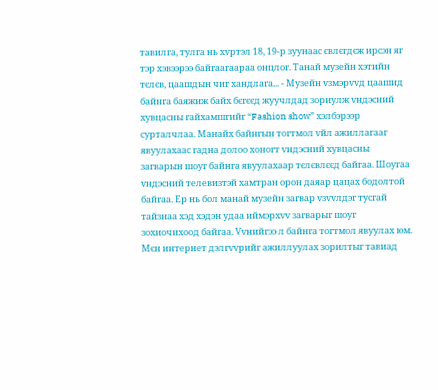тавилга, тулга нь хvртэл 18, 19-р зуунаас євлєгдєж ирсэн яг тэр хэвээрээ байгаагаараа онцлог. Танай музейн хэтийн тєлєв, цаашдын чиг хандлага... - Музейн vзмэрvvд цаашид байнга баяжиж байх бєгєєд жуучлдад зориулж vндэсний хувцасны гайхамшгийг “Fashion show” хэлбэрээр сурталчлаа. Манайх байнгын тогтмол vйл ажиллагааг явуулахаас гадна долоо хоногт vндэсний хувцасны загварын шоуг байнга явуулахаар тєлєвлєєд байгаа. Шоугаа vндэсний телевизтэй хамтран орон даяар цацах бодолтой байгаа. Ер нь бол манай музейн загвар vзvvлдэг тусгай тайзнаа хэд хэдэн удаа иймэрхvv загварыг шоуг зохиочихоод байгаа. Vvнийгээ л байнга тогтмол явуулах юм. Мєн интернет дэлгvvрийг ажиллуулах зорилтыг тавиад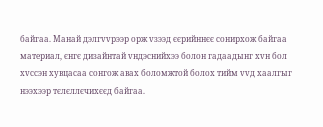байгаа. Манай дэлгvvрээр орж vзээд єєрийннєє сонирхож байгаа материал, єнгє дизайнтай vндэснийхээ болон гадаадынг хvн бол хvссэн хувцасаа сонгож авах боломжтой болох тийм vvд хаалгыг нээхээр тєлєллєчихєєд байгаа.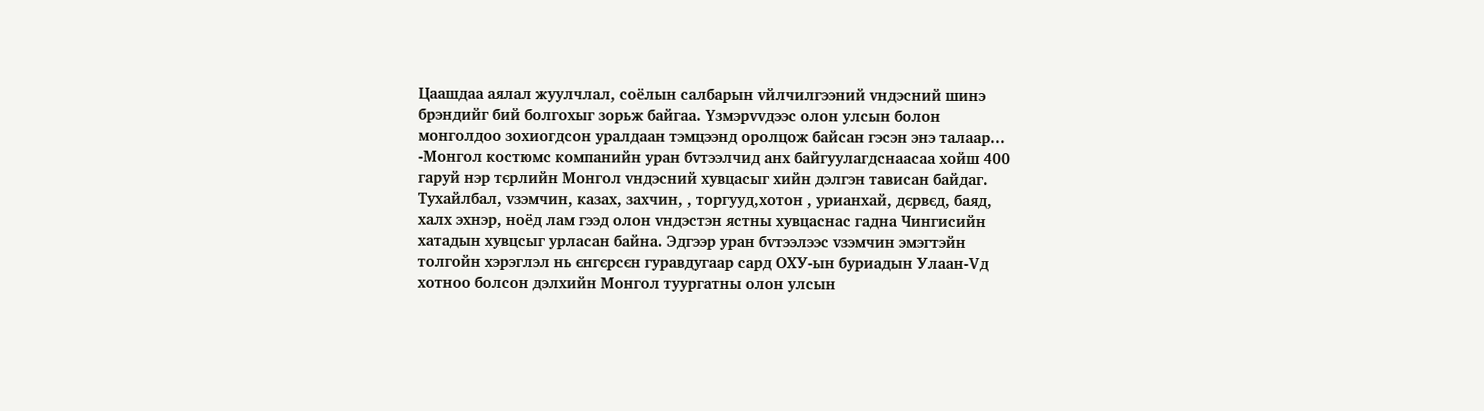Цаашдаа аялал жуулчлал, соёлын салбарын vйлчилгээний vндэсний шинэ брэндийг бий болгохыг зорьж байгаа. Yзмэрvvдээс олон улсын болон монголдоо зохиогдсон уралдаан тэмцээнд оролцож байсан гэсэн энэ талаар... -Монгол костюмс компанийн уран бvтээлчид анх байгуулагдснаасаа хойш 400 гаруй нэр тєрлийн Монгол vндэсний хувцасыг хийн дэлгэн тависан байдаг. Тухайлбал, vзэмчин, казах, захчин, , торгууд,хотон , урианхай, дєрвєд, баяд, халх эхнэр, ноёд лам гээд олон vндэстэн ястны хувцаснас гадна Чингисийн хатадын хувцсыг урласан байна. Эдгээр уран бvтээлээс vзэмчин эмэгтэйн толгойн хэрэглэл нь єнгєрсєн гуравдугаар сард ОХУ-ын буриадын Улаан-Vд хотноо болсон дэлхийн Монгол туургатны олон улсын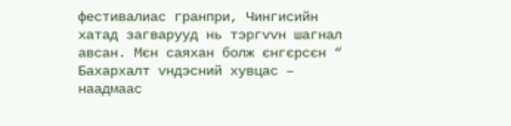фестивалиас гранпри, Чингисийн хатад загварууд нь тэргvvн шагнал авсан. Мєн саяхан болж єнгєрсєн “ Бахархалт vндэсний хувцас – наадмаас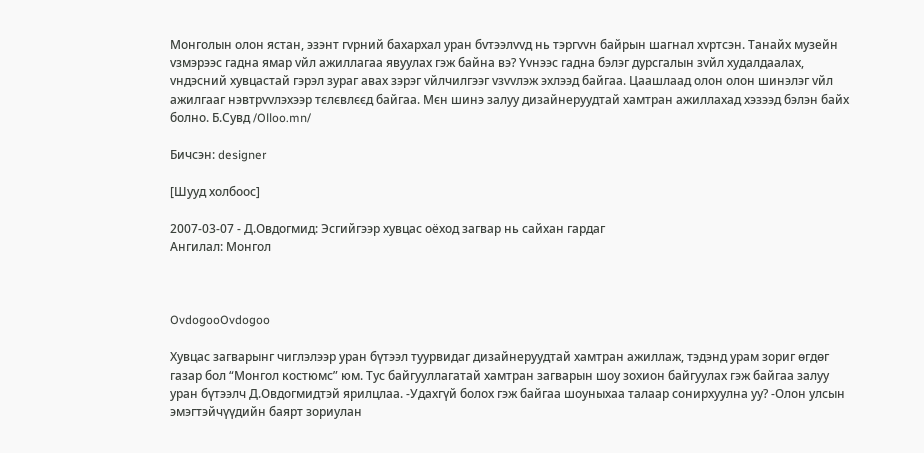Монголын олон ястан, эзэнт гvрний бахархал уран бvтээлvvд нь тэргvvн байрын шагнал хvртсэн. Танайх музейн vзмэрээс гадна ямар vйл ажиллагаа явуулах гэж байна вэ? Yvнээс гадна бэлэг дурсгалын зvйл худалдаалах, vндэсний хувцастай гэрэл зураг авах зэрэг vйлчилгээг vзvvлэж эхлээд байгаа. Цаашлаад олон олон шинэлэг vйл ажилгааг нэвтрvvлэхээр тєлєвлєєд байгаа. Мєн шинэ залуу дизайнеруудтай хамтран ажиллахад хэзээд бэлэн байх болно. Б.Сувд /Olloo.mn/

Бичсэн: designer

[Шууд холбоос]

2007-03-07 - Д.Овдогмид: Эсгийгээр хувцас оёход загвар нь сайхан гардаг
Ангилал: Монгол



OvdogooOvdogoo

Хувцас загварынг чиглэлээр уран бүтээл туурвидаг дизайнеруудтай хамтран ажиллаж, тэдэнд урам зориг өгдөг газар бол “Монгол костюмс” юм. Тус байгууллагатай хамтран загварын шоу зохион байгуулах гэж байгаа залуу уран бүтээлч Д.Овдогмидтэй ярилцлаа. -Удахгүй болох гэж байгаа шоуныхаа талаар сонирхуулна уу? -Олон улсын эмэгтэйчүүдийн баярт зориулан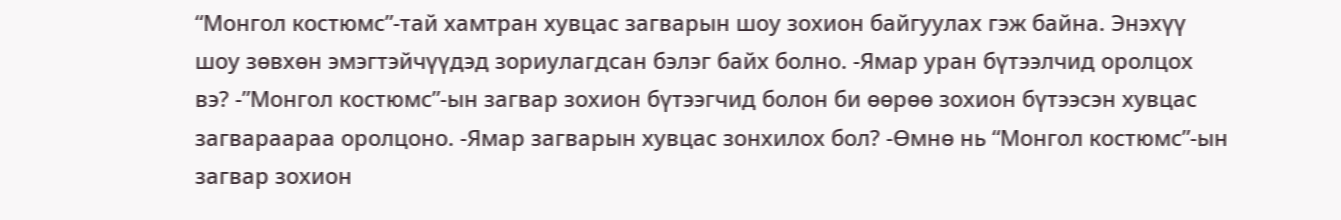“Монгол костюмс”-тай хамтран хувцас загварын шоу зохион байгуулах гэж байна. Энэхүү шоу зөвхөн эмэгтэйчүүдэд зориулагдсан бэлэг байх болно. -Ямар уран бүтээлчид оролцох вэ? -”Монгол костюмс”-ын загвар зохион бүтээгчид болон би өөрөө зохион бүтээсэн хувцас загвараараа оролцоно. -Ямар загварын хувцас зонхилох бол? -Өмнө нь “Монгол костюмс”-ын загвар зохион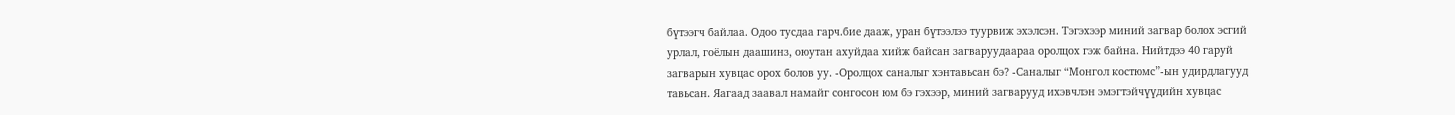бүтээгч байлаа. Одоо тусдаа гарч.бие дааж, уран бүтээлээ туурвиж эхэлсэн. Тэгэхээр миний загвар болох эсгий урлал, гоёлын даашинз, оюутан ахуйдаа хийж байсан загваруудаараа оролцох гэж байна. Нийтдээ 40 гаруй загварын хувцас орох болов уу. -Оролцох саналыг хэнтавьсан бэ? -Саналыг “Монгол костюмс”-ын удирдлагууд тавьсан. Яагаад заавал намайг сонгосон юм бэ гэхээр, миний загварууд ихэвчлэн эмэгтэйчүүдийн хувцас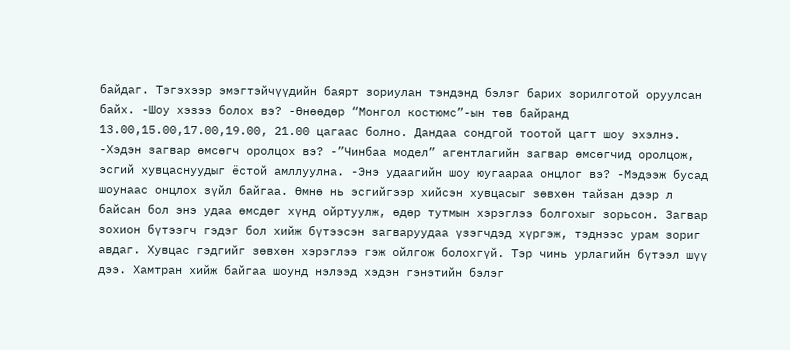байдаг. Тэгэхээр эмэгтэйчүүдийн баярт зориулан тэндэнд бэлэг барих зорилготой оруулсан байх. -Шоу хэзээ болох вэ? -Өнөөдөр “Монгол костюмс”-ын төв байранд 13.00,15.00,17.00,19.00, 21.00 цагаас болно. Дандаа сондгой тоотой цагт шоу эхэлнэ. -Хэдэн загвар өмсөгч оролцох вэ? -”Чинбаа модел” агентлагийн загвар өмсөгчид оролцож, эсгий хувцаснуудыг ёстой амллуулна. -Энэ удаагийн шоу юугаараа онцлог вэ? -Мэдээж бусад шоунаас онцлох зүйл байгаа. Өмнө нь эсгийгээр хийсэн хувцасыг зөвхөн тайзан дээр л байсан бол энэ удаа өмсдөг хүнд ойртуулж, өдөр тутмын хэрэглээ болгохыг зорьсон. Загвар зохион бүтээгч гэдэг бол хийж бүтээсэн загваруудаа үзэгчдэд хүргэж, тэднээс урам зориг авдаг. Хувцас гэдгийг зөвхөн хэрэглээ гэж ойлгож болохгүй. Тэр чинь урлагийн бүтээл шүү дээ. Хамтран хийж байгаа шоунд нэлээд хэдэн гэнэтийн бэлэг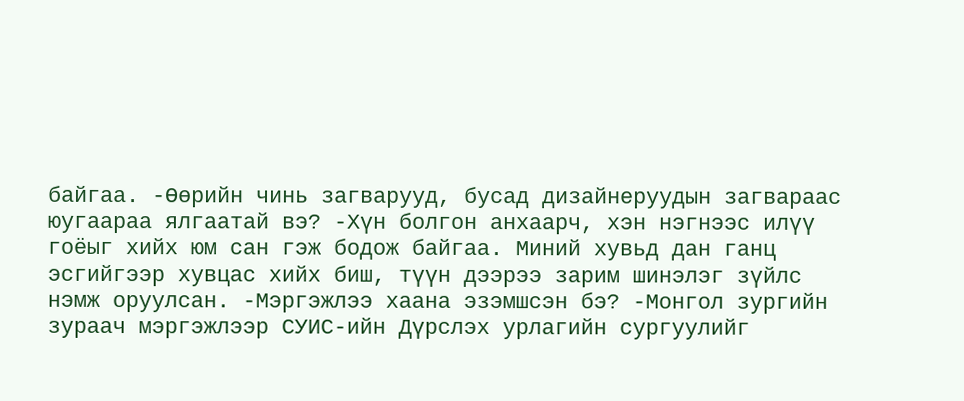байгаа. -Өөрийн чинь загварууд, бусад дизайнеруудын загвараас юугаараа ялгаатай вэ? -Хүн болгон анхаарч, хэн нэгнээс илүү гоёыг хийх юм сан гэж бодож байгаа. Миний хувьд дан ганц эсгийгээр хувцас хийх биш, түүн дээрээ зарим шинэлэг зүйлс нэмж оруулсан. -Мэргэжлээ хаана эзэмшсэн бэ? -Монгол зургийн зураач мэргэжлээр СУИС-ийн Дүрслэх урлагийн сургуулийг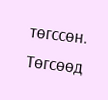төгссөн. Төгсөөд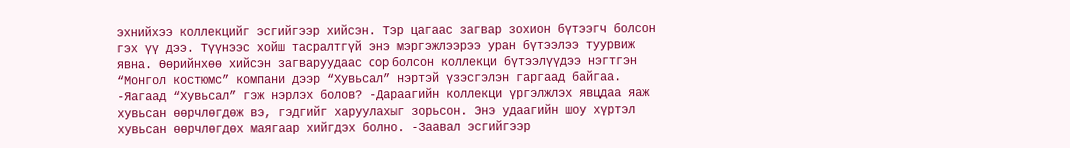эхнийхээ коллекцийг эсгийгээр хийсэн. Тэр цагаас загвар зохион бүтээгч болсон гэх үү дээ. Түүнээс хойш тасралтгүй энэ мэргэжлээрээ уран бүтээлээ туурвиж явна. Өөрийнхөө хийсэн загваруудаас cop болсон коллекци бүтээлүүдээ нэгтгэн “Монгол костюмс” компани дээр “Хувьсал” нэртэй үзэсгэлэн гаргаад байгаа. -Яагаад “Хувьсал” гэж нэрлэх болов? -Дараагийн коллекци үргэлжлэх явцдаа яаж хувьсан өөрчлөгдөж вэ, гэдгийг харуулахыг зорьсон. Энэ удаагийн шоу хүртэл хувьсан өөрчлөгдөх маягаар хийгдэх болно. -Заавал эсгийгээр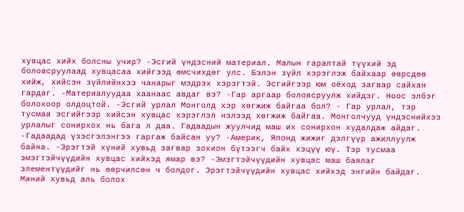хувцас хийх болсны учир? -Эсгий үндэсний материал. Малын гаралтай түүхий эд боловсруулаад хувцасаа хийгээд өмсчихдөг улс. Бэлэн зүйл хэрэглэж байхаар өөрсдөө хийж, хийсэн зүйлийнхээ чанарыг мэдрэх хэрэгтэй. Эсгийгээр юм оёход загвар сайхан гардаг. -Материалуудаа хаанаас авдаг вэ? -Гар аргаар боловсруулж хийдэг. Ноос элбэг болохоор олдоцтой. -Эсгий урлал Монголд хэр хөгжиж байгаа бол? - Гар урлал, тэр тусмаа эсгийгээр хийсэн хувцас хэрэглэл нэлээд хөгжиж байгаа. Монголчууд үндэснийхээ урлалыг сонирхох нь бага л даа. Гадаадын жуулчид маш их сонирхон худалдаж айдаг. -Гадаадад үзэсгэлэнгээ гаргаж байсан уу? -Америк, Японд жижиг дэлгүүр ажиллуулж байна. -Эрэгтэй хүний хувьд загвар зохион бүтээгч байх хэцүү юү. Тэр тусмаа эмэгтэйчүүдийн хувцас хийхэд ямар вэ? -Эмэгтэйчүүдийн хувцас маш баялаг элементүүдийг нь өөрчилсөн ч болдог. Эрэгтэйчүүдийн хувцас хийхэд энгийн байдаг. Миний хувьд аль болох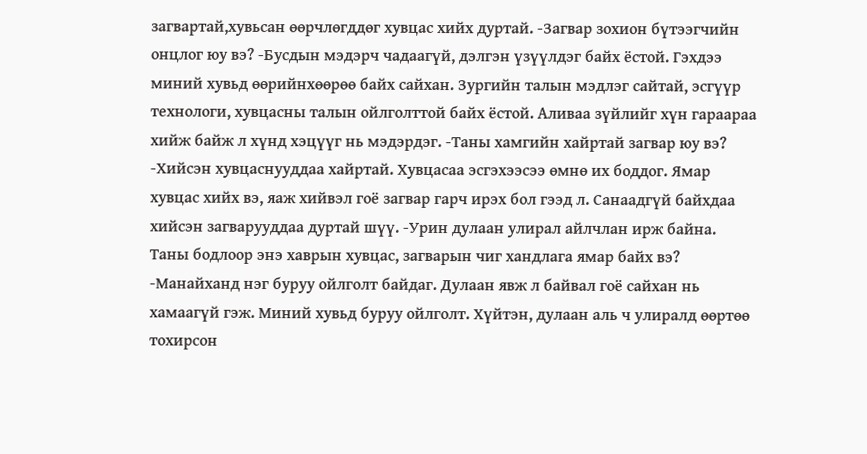загвартай,хувьсан өөрчлөгддөг хувцас хийх дуртай. -Загвар зохион бүтээгчийн онцлог юу вэ? -Бусдын мэдэрч чадаагүй, дэлгэн үзүүлдэг байх ёстой. Гэхдээ миний хувьд өөрийнхөөрөө байх сайхан. Зургийн талын мэдлэг сайтай, эсгүүр технологи, хувцасны талын ойлголттой байх ёстой. Аливаа зүйлийг хүн гараараа хийж байж л хүнд хэцүүг нь мэдэрдэг. -Таны хамгийн хайртай загвар юу вэ? -Хийсэн хувцаснууддаа хайртай. Хувцасаа эсгэхээсээ өмнө их боддог. Ямар хувцас хийх вэ, яаж хийвэл гоё загвар гарч ирэх бол гээд л. Санаадгүй байхдаа хийсэн загварууддаа дуртай шүү. -Урин дулаан улирал айлчлан ирж байна. Таны бодлоор энэ хаврын хувцас, загварын чиг хандлага ямар байх вэ? -Манайханд нэг буруу ойлголт байдаг. Дулаан явж л байвал гоё сайхан нь хамаагүй гэж. Миний хувьд буруу ойлголт. Хүйтэн, дулаан аль ч улиралд өөртөө тохирсон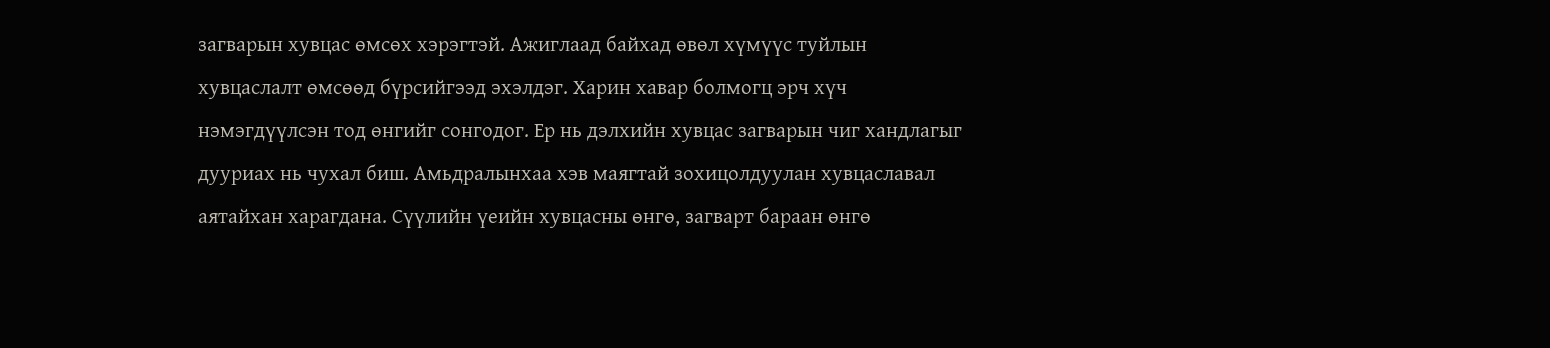загварын хувцас өмсөх хэрэгтэй. Ажиглаад байхад өвөл хүмүүс туйлын хувцаслалт өмсөөд бүрсийгээд эхэлдэг. Харин хавар болмогц эрч хүч нэмэгдүүлсэн тод өнгийг сонгодог. Ер нь дэлхийн хувцас загварын чиг хандлагыг дууриах нь чухал биш. Амьдралынхаа хэв маягтай зохицолдуулан хувцаславал аятайхан харагдана. Сүүлийн үеийн хувцасны өнгө, загварт бараан өнгө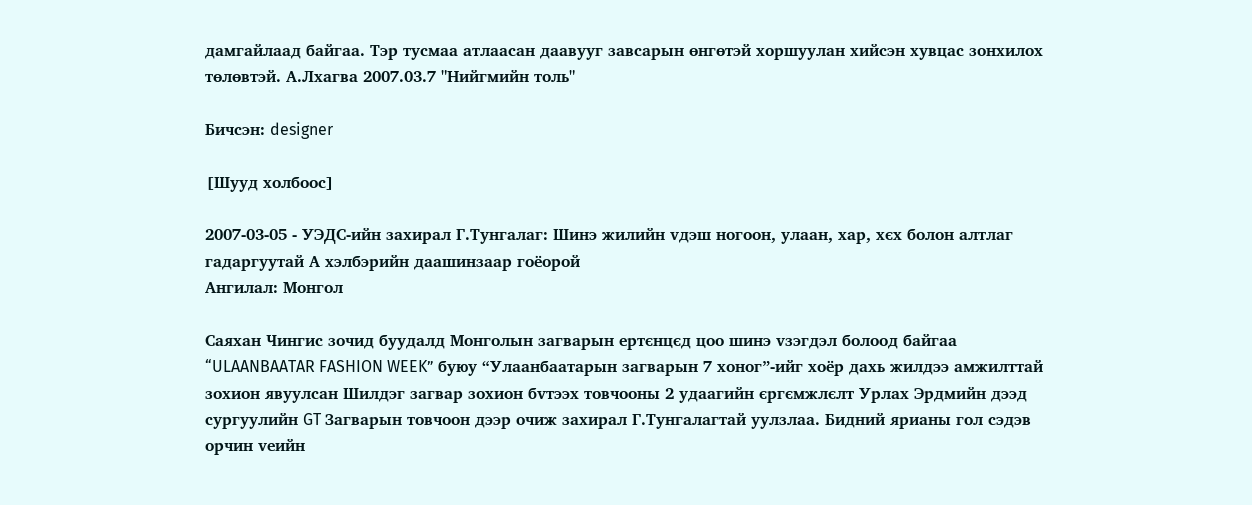дамгайлаад байгаа. Тэр тусмаа атлаасан даавууг завсарын өнгөтэй хоршуулан хийсэн хувцас зонхилох төлөвтэй. А.Лхагва 2007.03.7 "Нийгмийн толь"

Бичсэн: designer

[Шууд холбоос]

2007-03-05 - УЭДС-ийн захирал Г.Тунгалаг: Шинэ жилийн vдэш ногоон, улаан, хар, хєх болон алтлаг гадаргуутай А хэлбэрийн даашинзаар гоёорой
Ангилал: Монгол

Саяхан Чингис зочид буудалд Монголын загварын ертєнцєд цоо шинэ vзэгдэл болоод байгаа “ULAANBAATAR FASHION WEEK” буюу “Улаанбаатарын загварын 7 хоног”-ийг хоёр дахь жилдээ амжилттай зохион явуулсан Шилдэг загвар зохион бvтээх товчооны 2 удаагийн єргємжлєлт Урлах Эрдмийн дээд сургуулийн GT Загварын товчоон дээр очиж захирал Г.Тунгалагтай уулзлаа. Бидний ярианы гол сэдэв орчин vеийн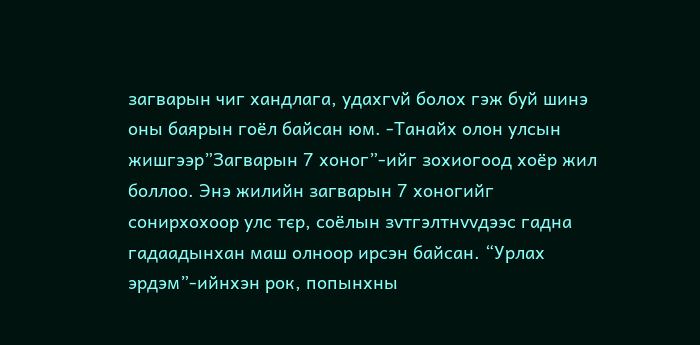загварын чиг хандлага, удахгvй болох гэж буй шинэ оны баярын гоёл байсан юм. -Танайх олон улсын жишгээр”Загварын 7 хоног”-ийг зохиогоод хоёр жил боллоо. Энэ жилийн загварын 7 хоногийг сонирхохоор улс тєр, соёлын зvтгэлтнvvдээс гадна гадаадынхан маш олноор ирсэн байсан. “Урлах эрдэм”-ийнхэн рок, попынхны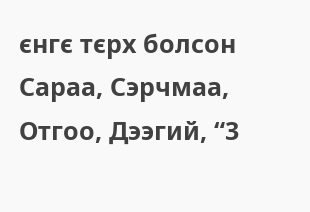єнгє тєрх болсон Сараа, Сэрчмаа, Отгоо, Дээгий, “3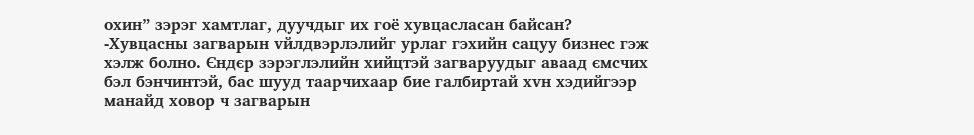охин” зэрэг хамтлаг, дуучдыг их гоё хувцасласан байсан? -Хувцасны загварын vйлдвэрлэлийг урлаг гэхийн сацуу бизнес гэж хэлж болно. Єндєр зэрэглэлийн хийцтэй загваруудыг аваад ємсчих бэл бэнчинтэй, бас шууд таарчихаар бие галбиртай хvн хэдийгээр манайд ховор ч загварын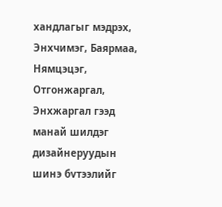хандлагыг мэдрэх, Энхчимэг, Баярмаа, Нямцэцэг, Отгонжаргал, Энхжаргал гээд манай шилдэг дизайнеруудын шинэ бvтээлийг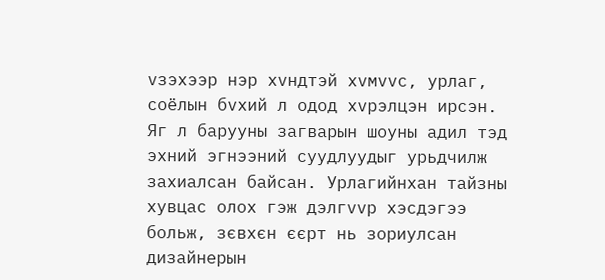vзэхээр нэр хvндтэй хvмvvс, урлаг, соёлын бvхий л одод хvрэлцэн ирсэн. Яг л барууны загварын шоуны адил тэд эхний эгнээний суудлуудыг урьдчилж захиалсан байсан. Урлагийнхан тайзны хувцас олох гэж дэлгvvр хэсдэгээ больж, зєвхєн єєрт нь зориулсан дизайнерын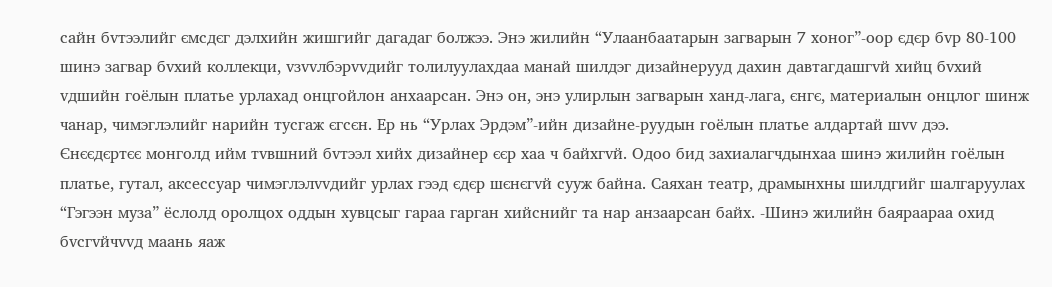сайн бvтээлийг ємсдєг дэлхийн жишгийг дагадаг болжээ. Энэ жилийн “Улаанбаатарын загварын 7 хоног”-оор єдєр бvр 80-100 шинэ загвар бvхий коллекци, vзvvлбэрvvдийг толилуулахдаа манай шилдэг дизайнерууд дахин давтагдашгvй хийц бvхий vдшийн гоёлын платье урлахад онцгойлон анхаарсан. Энэ он, энэ улирлын загварын ханд-лага, єнгє, материалын онцлог шинж чанар, чимэглэлийг нарийн тусгаж єгсєн. Ер нь “Урлах Эрдэм”-ийн дизайне-руудын гоёлын платье алдартай шvv дээ. Єнєєдєртєє монголд ийм тvвшний бvтээл хийх дизайнер єєр хаа ч байхгvй. Одоо бид захиалагчдынхаа шинэ жилийн гоёлын платье, гутал, аксессуар чимэглэлvvдийг урлах гээд єдєр шєнєгvй сууж байна. Саяхан театр, драмынхны шилдгийг шалгаруулах “Гэгээн муза” ёслолд оролцох оддын хувцсыг гараа гарган хийснийг та нар анзаарсан байх. -Шинэ жилийн баяраараа охид бvсгvйчvvд маань яаж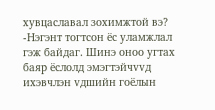хувцаславал зохимжтой вэ? -Нэгэнт тогтсон ёс уламжлал гэж байдаг. Шинэ оноо угтах баяр ёслолд эмэгтэйчvvд ихэвчлэн vдшийн гоёлын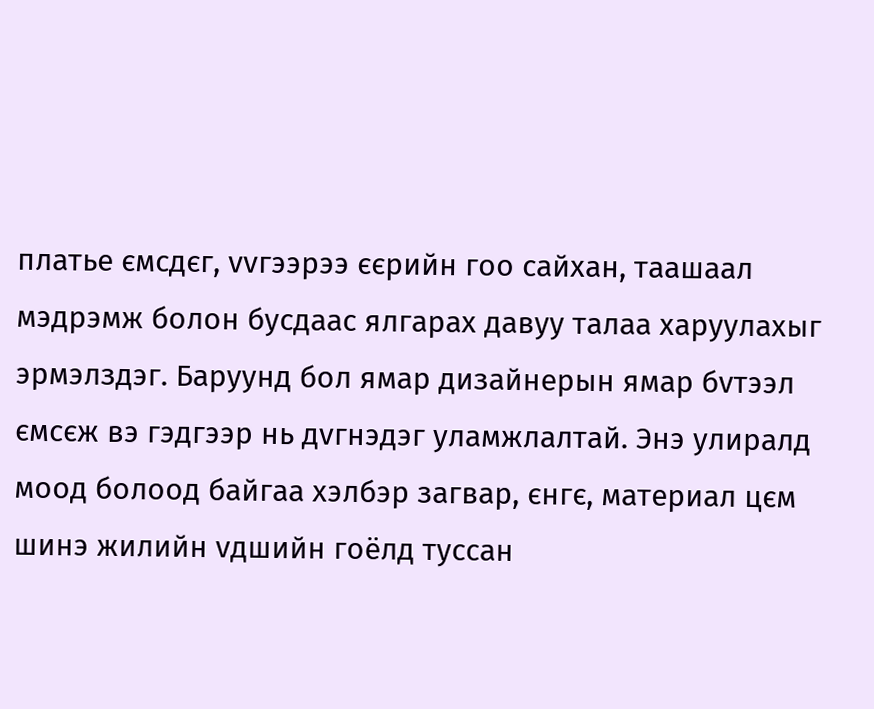платье ємсдєг, vvгээрээ єєрийн гоо сайхан, таашаал мэдрэмж болон бусдаас ялгарах давуу талаа харуулахыг эрмэлздэг. Баруунд бол ямар дизайнерын ямар бvтээл ємсєж вэ гэдгээр нь дvгнэдэг уламжлалтай. Энэ улиралд моод болоод байгаа хэлбэр загвар, єнгє, материал цєм шинэ жилийн vдшийн гоёлд туссан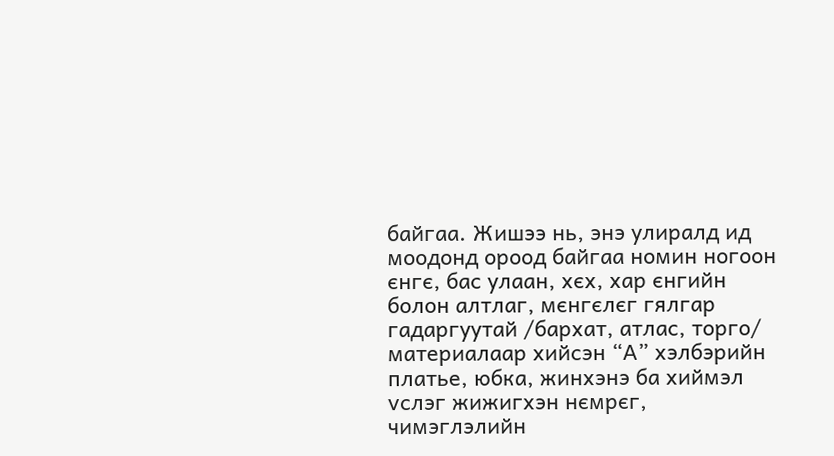байгаа. Жишээ нь, энэ улиралд ид моодонд ороод байгаа номин ногоон єнгє, бас улаан, хєх, хар єнгийн болон алтлаг, мєнгєлєг гялгар гадаргуутай /бархат, атлас, торго/ материалаар хийсэн “А” хэлбэрийн платье, юбка, жинхэнэ ба хиймэл vслэг жижигхэн нємрєг, чимэглэлийн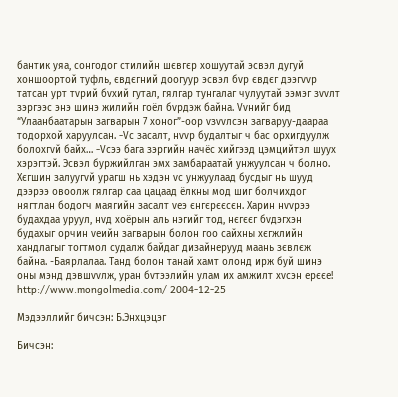бантик уяа, сонгодог стилийн шєвгєр хошуутай эсвэл дугуй хоншоортой туфль, євдєгний доогуур эсвэл бvр євдєг дээгvvр татсан урт тvрий бvхий гутал, гялгар тунгалаг чулуутай ээмэг зvvлт зэргээс энэ шинэ жилийн гоёл бvрдэж байна. Vvнийг бид “Улаанбаатарын загварын 7 хоног”-оор vзvvлсэн загваруу-даараа тодорхой харуулсан. -Vс засалт, нvvр будалтыг ч бас орхигдуулж болохгvй байх… -Vсээ бага зэргийн начёс хийгээд цэмцийтэл шуух хэрэгтэй. Эсвэл буржийлган эмх замбараатай унжуулсан ч болно. Хєгшин залуугvй урагш нь хэдэн vс унжуулаад бусдыг нь шууд дээрээ овоолж гялгар саа цацаад ёлкны мод шиг болчихдог нягтлан бодогч маягийн засалт vеэ єнгєрєєсєн. Харин нvvрээ будахдаа уруул, нvд хоёрын аль нэгийг тод, нєгєєг бvдэгхэн будахыг орчин vеийн загварын болон гоо сайхны хєгжлийн хандлагыг тогтмол судалж байдаг дизайнерууд маань зєвлєж байна. -Баярлалаа. Танд болон танай хамт олонд ирж буй шинэ оны мэнд дэвшvvлж, уран бvтээлийн улам их амжилт хvсэн ерєєе! http://www.mongolmedia.com/ 2004-12-25

Мэдээллийг бичсэн: Б.Энхцэцэг

Бичсэн: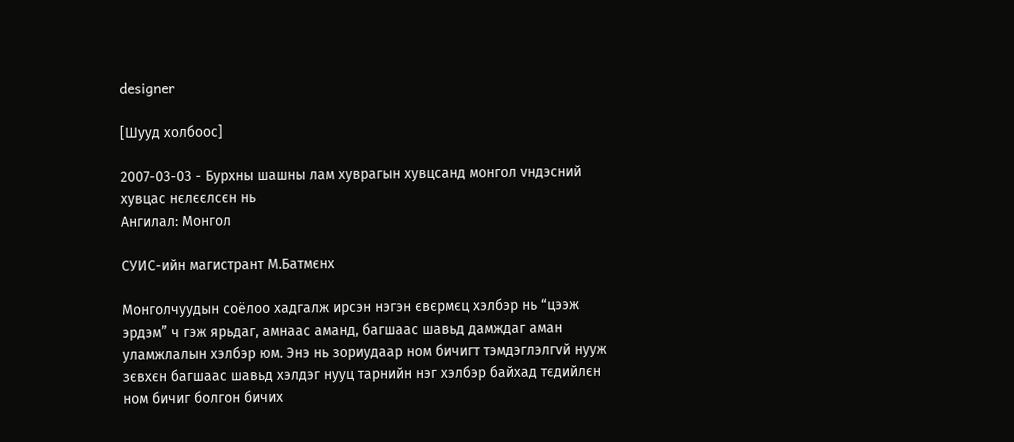designer

[Шууд холбоос]

2007-03-03 - Бурхны шашны лам хуврагын хувцсанд монгол vндэсний хувцас нєлєєлсєн нь
Ангилал: Монгол

СУИС-ийн магистрант М.Батмєнх

Монголчуудын соёлоо хадгалж ирсэн нэгэн євєрмєц хэлбэр нь “цээж эрдэм” ч гэж ярьдаг, амнаас аманд, багшаас шавьд дамждаг аман уламжлалын хэлбэр юм. Энэ нь зориудаар ном бичигт тэмдэглэлгvй нууж зєвхєн багшаас шавьд хэлдэг нууц тарнийн нэг хэлбэр байхад тєдийлєн ном бичиг болгон бичих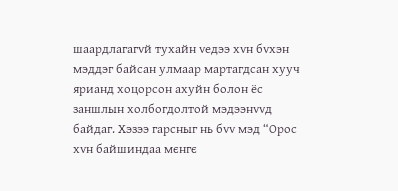шаардлагагvй тухайн vедээ хvн бvхэн мэддэг байсан улмаар мартагдсан хууч ярианд хоцорсон ахуйн болон ёс заншлын холбогдолтой мэдээнvvд байдаг. Хэзээ гарсныг нь бvv мэд “Орос хvн байшиндаа мєнгє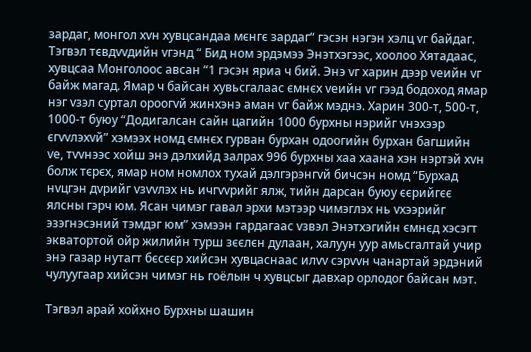зардаг, монгол хvн хувцсандаа мєнгє зардаг“ гэсэн нэгэн хэлц vг байдаг. Тэгвэл тєвдvvдийн vгэнд “ Бид ном эрдэмээ Энэтхэгээс, хоолоо Хятадаас, хувцсаа Монголоос авсан “1 гэсэн яриа ч бий. Энэ vг харин дээр vеийн vг байж магад. Ямар ч байсан хувьсгалаас ємнєх vеийн vг гээд бодоход ямар нэг vзэл суртал ороогvй жинхэнэ аман vг байж мэднэ. Харин 300-т, 500-т, 1000-т буюу “Додигалсан сайн цагийн 1000 бурхны нэрийг vнэхээр єгvvлэхvй” хэмээх номд ємнєх гурван бурхан одоогийн бурхан багшийн vе, тvvнээс хойш энэ дэлхийд залрах 996 бурхны хаа хаана хэн нэртэй хvн болж тєрєх, ямар ном номлох тухай дэлгэрэнгvй бичсэн номд “Бурхад нvцгэн дvрийг vзvvлэх нь ичгvvрийг ялж, тийн дарсан буюу єєрийгєє ялсны гэрч юм. Ясан чимэг гавал эрхи мэтээр чимэглэх нь vхээрийг эзэгнэсэний тэмдэг юм” хэмээн гардагаас vзвэл Энэтхэгийн ємнєд хэсэгт экватортой ойр жилийн турш зєєлєн дулаан, халуун уур амьсгалтай учир энэ газар нутагт бєсєєр хийсэн хувцаснаас илvv сэрvvн чанартай эрдэний чулуугаар хийсэн чимэг нь гоёлын ч хувцсыг давхар орлодог байсан мэт.

Тэгвэл арай хойхно Бурхны шашин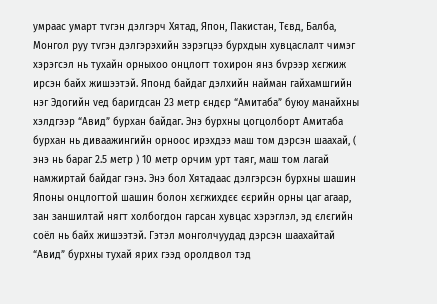умраас умарт тvгэн дэлгэрч Хятад, Япон, Пакистан, Тєвд, Балба, Монгол руу тvгэн дэлгэрэхийн зэрэгцээ бурхдын хувцаслалт чимэг хэрэгсэл нь тухайн орныхоо онцлогт тохирон янз бvрээр хєгжиж ирсэн байх жишээтэй. Японд байдаг дэлхийн найман гайхамшгийн нэг Эдогийн vед баригдсан 23 метр єндєр “Амитаба” буюу манайхны хэлдгээр “Авид” бурхан байдаг. Энэ бурхны цогцолборт Амитаба бурхан нь диваажингийн орноос ирэхдээ маш том дэрсэн шаахай, ( энэ нь бараг 2.5 метр ) 10 метр орчим урт таяг, маш том лагай намжиртай байдаг гэнэ. Энэ бол Хятадаас дэлгэрсэн бурхны шашин Японы онцлогтой шашин болон хєгжихдєє єєрийн орны цаг агаар, зан заншилтай нягт холбогдон гарсан хувцас хэрэглэл, эд єлєгийн соёл нь байх жишээтэй. Гэтэл монголчуудад дэрсэн шаахайтай “Авид” бурхны тухай ярих гээд оролдвол тэд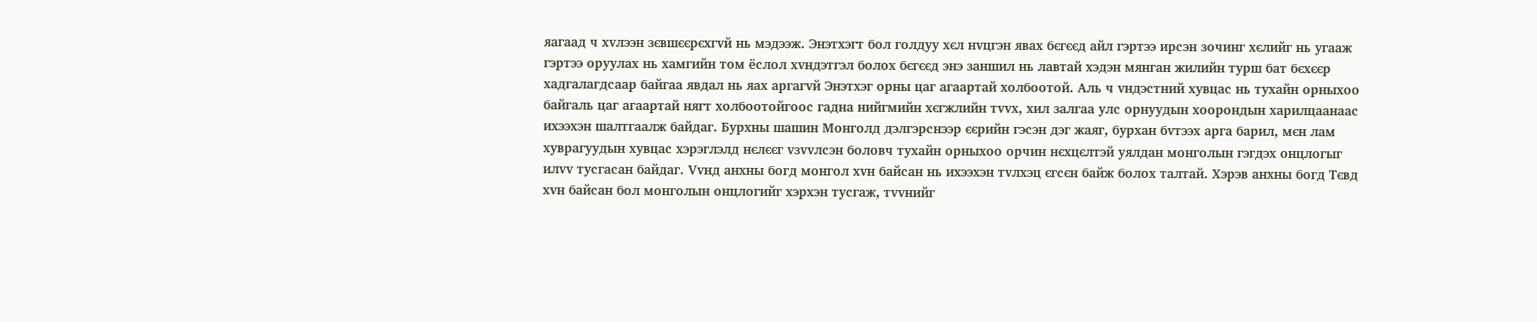яагаад ч хvлээн зєвшєєрєхгvй нь мэдээж. Энэтхэгт бол голдуу хєл нvцгэн явах бєгєєд айл гэртээ ирсэн зочинг хєлийг нь угааж гэртээ оруулах нь хамгийн том ёслол хvндэтгэл болох бєгєєд энэ заншил нь лавтай хэдэн мянган жилийн турш бат бєхєєр хадгалагдсаар байгаа явдал нь яах аргагvй Энэтхэг орны цаг агаартай холбоотой. Аль ч vндэстний хувцас нь тухайн орныхоо байгаль цаг агаартай нягт холбоотойгоос гадна нийгмийн хєгжлийн тvvх, хил залгаа улс орнуудын хоорондын харилцаанаас ихээхэн шалтгаалж байдаг. Бурхны шашин Монголд дэлгэрснээр єєрийн гэсэн дэг жаяг, бурхан бvтээх арга барил, мєн лам хуврагуудын хувцас хэрэглэлд нєлєєг vзvvлсэн боловч тухайн орныхоо орчин нєхцєлтэй уялдан монголын гэгдэх онцлогыг илvv тусгасан байдаг. Vvнд анхны богд монгол хvн байсан нь ихээхэн тvлхэц єгсєн байж болох талтай. Хэрэв анхны богд Тєвд хvн байсан бол монголын онцлогийг хэрхэн тусгаж, тvvнийг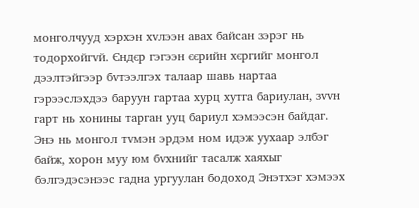монголчууд хэрхэн хvлээн авах байсан зэрэг нь тодорхойгvй. Єндєр гэгээн єєрийн хєргийг монгол дээлтэйгээр бvтээлгэх талаар шавь нартаа гэрээслэхдээ баруун гартаа хурц хутга бариулан, зvvн гарт нь хонины тарган ууц бариул хэмээсэн байдаг. Энэ нь монгол тvмэн эрдэм ном идэж уухаар элбэг байж, хорон муу юм бvхнийг тасалж хаяхыг бэлгэдэсэнээс гадна ургуулан бодоход Энэтхэг хэмээх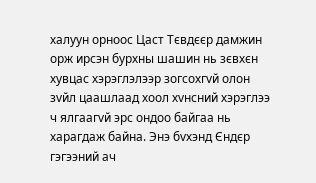халуун орноос Цаст Тєвдєєр дамжин орж ирсэн бурхны шашин нь зєвхєн хувцас хэрэглэлээр зогсохгvй олон зvйл цаашлаад хоол хvнсний хэрэглээ ч ялгаагvй эрс ондоо байгаа нь харагдаж байна. Энэ бvхэнд Єндєр гэгээний ач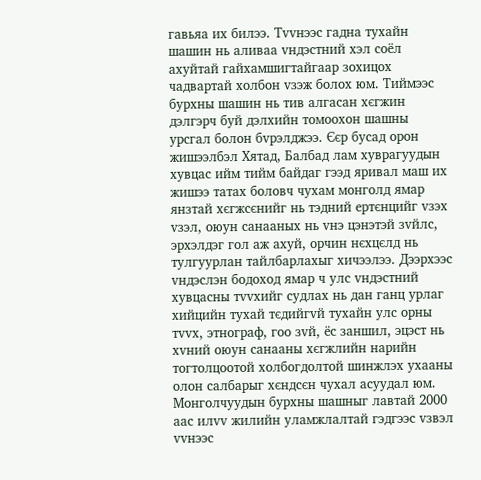гавьяа их билээ. Тvvнээс гадна тухайн шашин нь аливаа vндэстний хэл соёл ахуйтай гайхамшигтайгаар зохицох чадвартай холбон vзэж болох юм. Тиймээс бурхны шашин нь тив алгасан хєгжин дэлгэрч буй дэлхийн томоохон шашны урсгал болон бvрэлджээ. Єєр бусад орон жишээлбэл Хятад, Балбад лам хуврагуудын хувцас ийм тийм байдаг гээд яривал маш их жишээ татах боловч чухам монголд ямар янзтай хєгжсєнийг нь тэдний ертєнцийг vзэх vзэл, оюун санааных нь vнэ цэнэтэй зvйлс, эрхэлдэг гол аж ахуй, орчин нєхцєлд нь тулгуурлан тайлбарлахыг хичээлээ. Дээрхээс vндэслэн бодоход ямар ч улс vндэстний хувцасны тvvхийг судлах нь дан ганц урлаг хийцийн тухай тєдийгvй тухайн улс орны тvvх, этнограф, гоо зvй, ёс заншил, эцэст нь хvний оюун санааны хєгжлийн нарийн тогтолцоотой холбогдолтой шинжлэх ухааны олон салбарыг хєндсєн чухал асуудал юм. Монголчуудын бурхны шашныг лавтай 2000 аас илvv жилийн уламжлалтай гэдгээс vзвэл vvнээс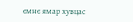ємнє ямар хувцас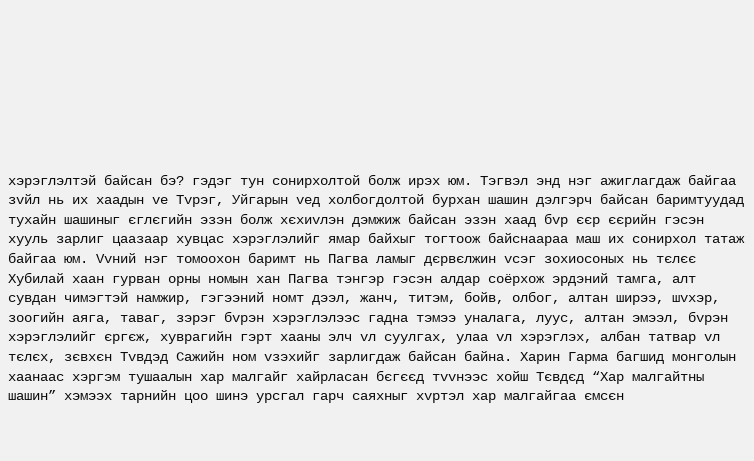хэрэглэлтэй байсан бэ? гэдэг тун сонирхолтой болж ирэх юм. Тэгвэл энд нэг ажиглагдаж байгаа зvйл нь их хаадын vе Тvрэг, Уйгарын vед холбогдолтой бурхан шашин дэлгэрч байсан баримтуудад тухайн шашиныг єглєгийн эзэн болж хєхиvлэн дэмжиж байсан эзэн хаад бvр єєр єєрийн гэсэн хууль зарлиг цаазаар хувцас хэрэглэлийг ямар байхыг тогтоож байснаараа маш их сонирхол татаж байгаа юм. Vvний нэг томоохон баримт нь Пагва ламыг дєрвєлжин vсэг зохиосоных нь тєлєє Хубилай хаан гурван орны номын хан Пагва тэнгэр гэсэн алдар соёрхож эрдэний тамга, алт сувдан чимэгтэй намжир, гэгээний номт дээл, жанч, титэм, бойв, олбог, алтан ширээ, шvхэр, зоогийн аяга, таваг, зэрэг бvрэн хэрэглэлээс гадна тэмээ уналага, луус, алтан эмээл, бvрэн хэрэглэлийг єргєж, хуврагийн гэрт хааны элч vл суулгах, улаа vл хэрэглэх, албан татвар vл тєлєх, зєвхєн Тvвдэд Сажийн ном vзэхийг зарлигдаж байсан байна. Харин Гарма багшид монголын хаанаас хэргэм тушаалын хар малгайг хайрласан бєгєєд тvvнээс хойш Тєвдєд “Хар малгайтны шашин” хэмээх тарнийн цоо шинэ урсгал гарч саяхныг хvртэл хар малгайгаа ємсєн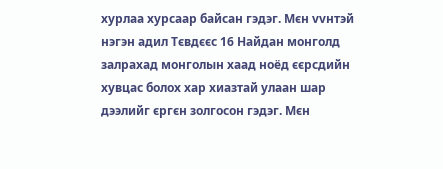хурлаа хурсаар байсан гэдэг. Мєн vvнтэй нэгэн адил Тєвдєєс 16 Найдан монголд залрахад монголын хаад ноёд єєрсдийн хувцас болох хар хиазтай улаан шар дээлийг єргєн золгосон гэдэг. Мєн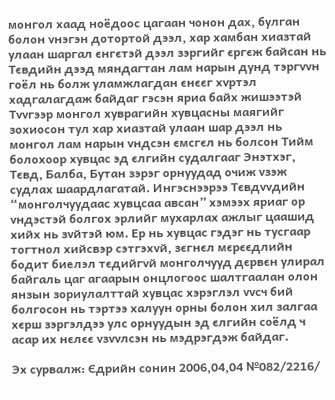монгол хаад ноёдоос цагаан чонон дах, булган болон vнэгэн дотортой дээл, хар хамбан хиазтай улаан шаргал єнгєтэй дээл зэргийг єргєж байсан нь Тєвдийн дээд мяндагтан лам нарын дунд тэргvvн гоёл нь болж уламжлагдан єнєєг хvртэл хадгалагдаж байдаг гэсэн яриа байх жишээтэй Тvvгээр монгол хуврагийн хувцасны маягийг зохиосон тул хар хиазтай улаан шар дээл нь монгол лам нарын vндсэн ємсгєл нь болсон Тийм болохоор хувцас эд єлгийн судалгааг Энэтхэг, Тєвд, Балба, Бутан зэрэг орнуудад очиж vзэж судлах шаардлагатай. Ингэснээрээ Тєвдvvдийн “монголчуудаас хувцсаа авсан” хэмээх яриаг ор vндэстэй болгох эрлийг мухарлах ажлыг цаашид хийх нь зvйтэй юм. Ер нь хувцас гэдэг нь тусгаар тогтнол хийсвэр сэтгэхvй, зєгнєл мєрєєдлийн бодит биелэл тєдийгvй монголчууд дєрвєн улирал байгаль цаг агаарын онцлогоос шалтгаалан олон янзын зориулалттай хувцас хэрэглэл vvсч бий болгосон нь тэртээ халуун орны болон хил залгаа хєрш зэргэлдээ улс орнуудын эд єлгийн соёлд ч асар их нєлєє vзvvлсэн нь мэдрэгдэж байдаг.

Эх сурвалж: Єдрийн сонин 2006,04,04 №082/2216/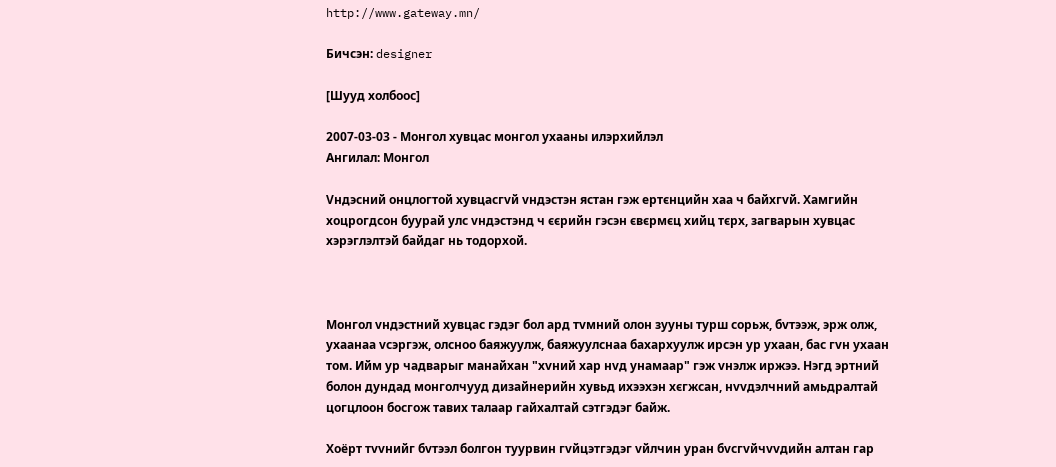http://www.gateway.mn/

Бичсэн: designer

[Шууд холбоос]

2007-03-03 - Монгол хувцас монгол ухааны илэрхийлэл
Ангилал: Монгол

Vндэсний онцлогтой хувцасгvй vндэстэн ястан гэж ертєнцийн хаа ч байхгvй. Хамгийн хоцрогдсон буурай улс vндэстэнд ч єєрийн гэсэн євєрмєц хийц тєрх, загварын хувцас хэрэглэлтэй байдаг нь тодорхой.



Монгол vндэстний хувцас гэдэг бол ард тvмний олон зууны турш сорьж, бvтээж, эрж олж, ухаанаа vсэргэж, олсноо баяжуулж, баяжуулснаа бахархуулж ирсэн ур ухаан, бас гvн ухаан том. Ийм ур чадварыг манайхан "хvний хар нvд унамаар" гэж vнэлж иржээ. Нэгд эртний болон дундад монголчууд дизайнерийн хувьд ихээхэн хєгжсан, нvvдэлчний амьдралтай цогцлоон босгож тавих талаар гайхалтай сэтгэдэг байж.

Хоёрт тvvнийг бvтээл болгон туурвин гvйцэтгэдэг vйлчин уран бvсгvйчvvдийн алтан гар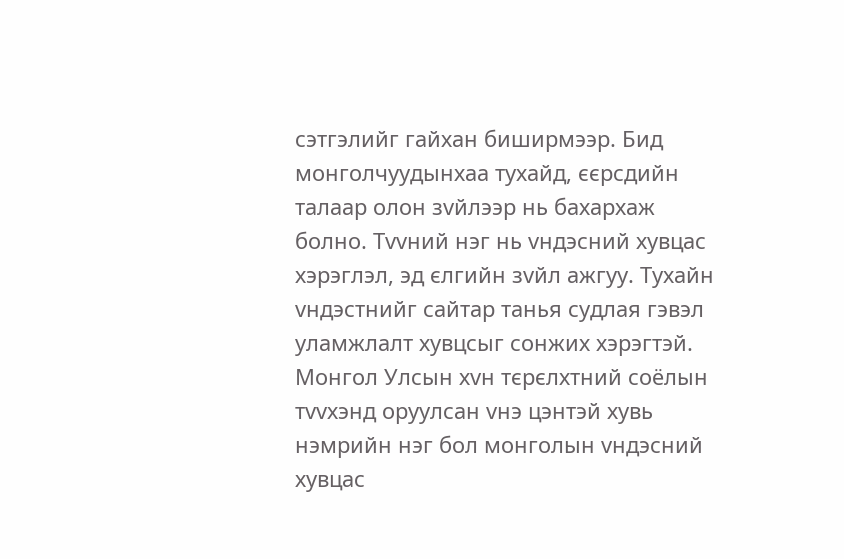сэтгэлийг гайхан биширмээр. Бид монголчуудынхаа тухайд, єєрсдийн талаар олон зvйлээр нь бахархаж болно. Тvvний нэг нь vндэсний хувцас хэрэглэл, эд єлгийн зvйл ажгуу. Тухайн vндэстнийг сайтар танья судлая гэвэл уламжлалт хувцсыг сонжих хэрэгтэй. Монгол Улсын хvн тєрєлхтний соёлын тvvхэнд оруулсан vнэ цэнтэй хувь нэмрийн нэг бол монголын vндэсний хувцас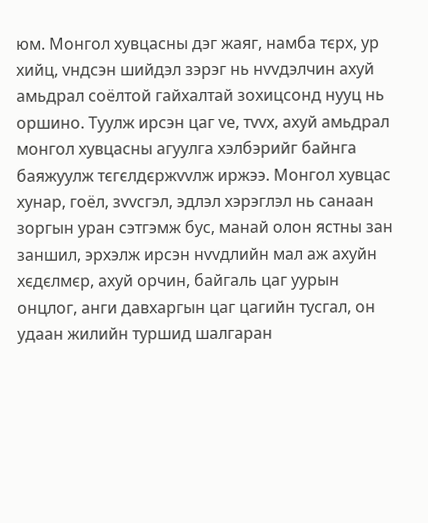юм. Монгол хувцасны дэг жаяг, намба тєрх, ур хийц, vндсэн шийдэл зэрэг нь нvvдэлчин ахуй амьдрал соёлтой гайхалтай зохицсонд нууц нь оршино. Туулж ирсэн цаг vе, тvvх, ахуй амьдрал монгол хувцасны агуулга хэлбэрийг байнга баяжуулж тєгєлдєржvvлж иржээ. Монгол хувцас хунар, гоёл, зvvсгэл, эдлэл хэрэглэл нь санаан зоргын уран сэтгэмж бус, манай олон ястны зан заншил, эрхэлж ирсэн нvvдлийн мал аж ахуйн хєдєлмєр, ахуй орчин, байгаль цаг уурын онцлог, анги давхаргын цаг цагийн тусгал, он удаан жилийн туршид шалгаран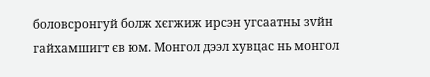боловсронгуй болж хєгжиж ирсэн угсаатны зvйн гайхамшигт єв юм. Монгол дээл хувцас нь монгол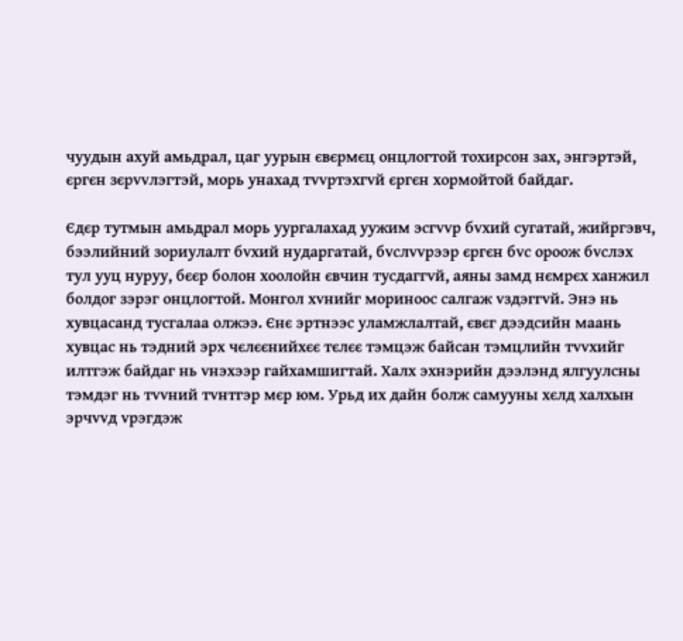чуудын ахуй амьдрал, цаг уурын євєрмєц онцлогтой тохирсон зах, энгэртэй, єргєн зєрvvлэгтэй, морь унахад тvvртэхгvй єргєн хормойтой байдаг.

Єдєр тутмын амьдрал морь уургалахад уужим эсгvvр бvхий сугатай, жийргэвч, бээлийний зориулалт бvхий нударгатай, бvслvvрээр єргєн бvс ороож бvслэх тул ууц нуруу, бєєр болон хоолойн євчин тусдаггvй, аяны замд нємрєх ханжил болдог зэрэг онцлогтой. Монгол хvнийг мориноос салгаж vздэггvй. Энэ нь хувцасанд тусгалаа олжээ. Єнє эртнээс уламжлалтай, євєг дээдсийн маань хувцас нь тэдний эрх чєлєєнийхєє тєлєє тэмцэж байсан тэмцлийн тvvхийг илтгэж байдаг нь vнэхээр гайхамшигтай. Халх эхнэрийн дээлэнд ялгуулсны тэмдэг нь тvvний тvнтгэр мєр юм. Урьд их дайн болж самууны хєлд халхын эрчvvд vрэгдэж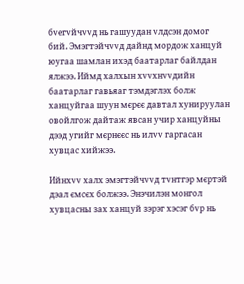бvегvйчvvд нь гашуудан vлдсэн домог бий. Эмэгтэйчvvд дайнд мордож ханцуй юугаа шамлан ихэд баатарлаг байлдан ялжээ. Иймд халхын хvvхнvvдийн баатарлаг гавьяаг тэмдэглэх болж ханцуйгаа шуун мєрєє давтал хунируулан овойлгож дайтаж явсан учир ханцуйны дээд угийг мєрнєєс нь илvv гаргасан хувцас хийжээ.

Ийнхvv халх эмэгтэйчvvд тvнтгэр мєртэй дэал ємсєх болжээ. Энэчилэн монгол хувцасны зах ханцуй зэрэг хэсэг бvр нь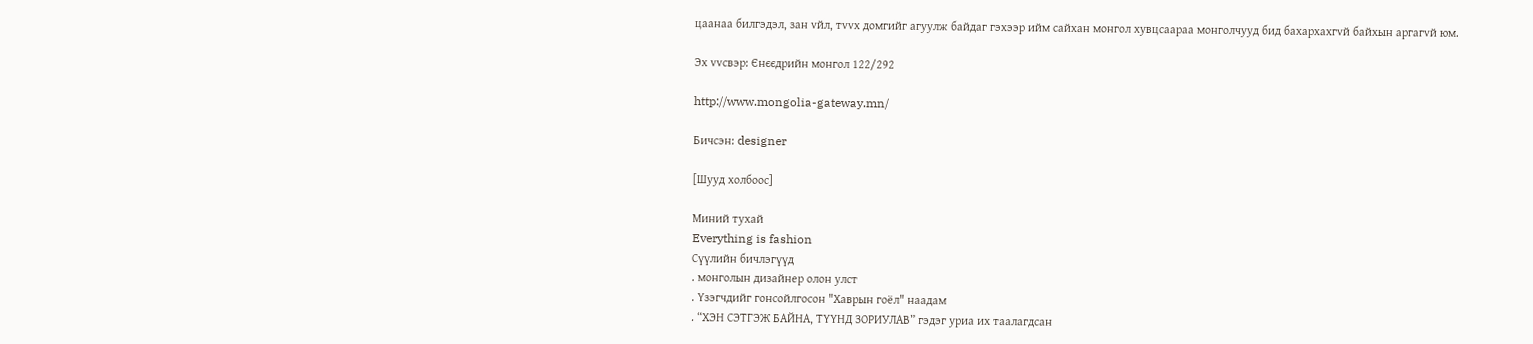цаанаа билгэдэл, зан vйл, тvvх домгийг агуулж байдаг гэхээр ийм сайхан монгол хувцсаараа монголчууд бид бахархахгvй байхын аргагvй юм.

Эх vvсвэр: Єнєєдрийн монгол 122/292

http://www.mongolia-gateway.mn/

Бичсэн: designer

[Шууд холбоос]

Миний тухай
Everything is fashion
Сүүлийн бичлэгүүд
. монголын дизайнер олон улст
. Үзэгчдийг гонсойлгосон "Хаврын гоёл" наадам
. “ХЭН СЭТГЭЖ БАЙНА, ТҮҮНД ЗОРИУЛАВ” гэдэг уриа их таалагдсан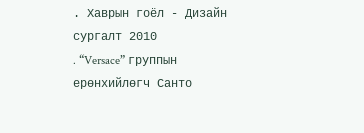. Хаврын гоёл - Дизайн сургалт 2010
. “Versace” группын ерөнхийлөгч Санто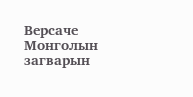Версаче Монголын загварын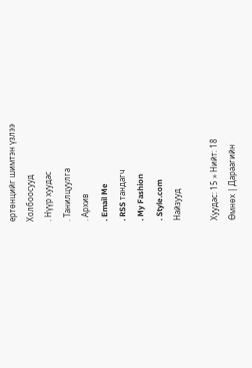ертөнцийг шимтэн үзлээ
Холбоосууд
. Нүүр хуудас
. Танилцуулга
. Архив
. Email Me
. RSS тандагч
. My Fashion
. Style.com
Найзууд

Хуудас: 15 » Нийт: 18
Өмнөх | Дараагийн